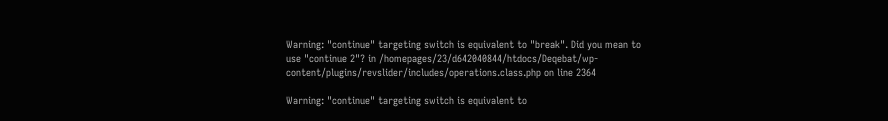Warning: "continue" targeting switch is equivalent to "break". Did you mean to use "continue 2"? in /homepages/23/d642040844/htdocs/Deqebat/wp-content/plugins/revslider/includes/operations.class.php on line 2364

Warning: "continue" targeting switch is equivalent to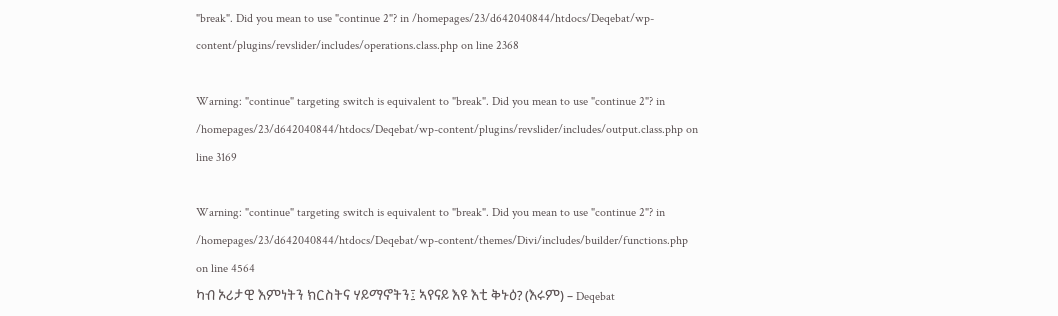"break". Did you mean to use "continue 2"? in /homepages/23/d642040844/htdocs/Deqebat/wp-content/plugins/revslider/includes/operations.class.php on line 2368

Warning: "continue" targeting switch is equivalent to "break". Did you mean to use "continue 2"? in /homepages/23/d642040844/htdocs/Deqebat/wp-content/plugins/revslider/includes/output.class.php on line 3169

Warning: "continue" targeting switch is equivalent to "break". Did you mean to use "continue 2"? in /homepages/23/d642040844/htdocs/Deqebat/wp-content/themes/Divi/includes/builder/functions.php on line 4564
ካብ ኦሪታዊ እምነትን ክርስትና ሃይማኖትን፤ ኣየናይ እዩ እቲ ቅኑዕ? (እሩም) – Deqebat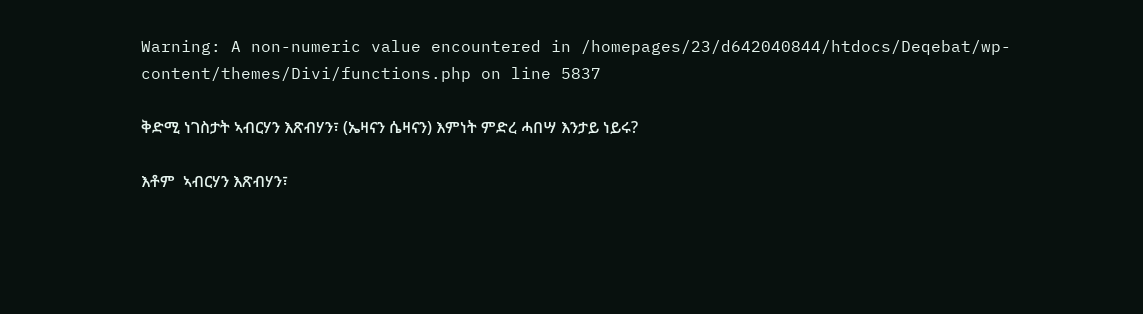Warning: A non-numeric value encountered in /homepages/23/d642040844/htdocs/Deqebat/wp-content/themes/Divi/functions.php on line 5837

ቅድሚ ነገስታት ኣብርሃን እጽብሃን፣ (ኤዛናን ሴዛናን) እምነት ምድረ ሓበሣ እንታይ ነይሩ?

እቶም  ኣብርሃን እጽብሃን፣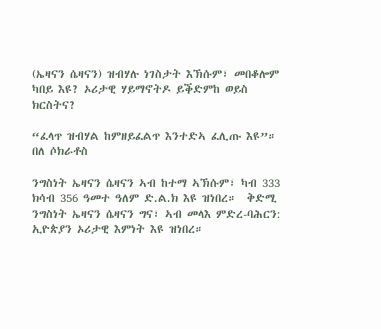(ኤዛናን ሴዛናን) ዝብሃሉ ነገስታት እኽሱም፣ መበቆሎም ካበይ እዩ? ኦሪታዊ ሃይማኖትዶ ይቕድምከ ወይስ ክርስትና?

“ፈላጥ ዝብሃል ከምዘይፈልጥ እንተድኣ ፈሊጡ እዩ”።
በለ ሶክራቶስ

ንግስነት ኤዛናን ሴዛናን ኣብ ከተማ ኣኽሱም፣ ካብ 333 ክሳብ 356 ዓመተ ዓለም ድ.ል.ክ እዩ ዝነበረ።  ቅድሚ ንግስነት ኤዛናን ሴዛናን ግና፣ ኣብ መላእ ምድረ-ባሕርን: ኢዮጵያን ኦሪታዊ እምነት እዩ ዝነበረ።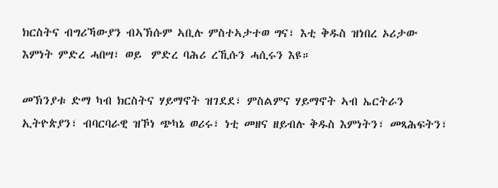ክርስትና ብግሪኻውያን ብኣኽሱም ኣቢሉ ምስተኣታተወ ግና፣ እቲ ቅዱስ ዝነበረ ኦሪታው እምነት ምድረ ሓበሣ፣ ወይ  ምድረ ባሕሪ ረኺሱን ሓሲሩን እዩ።

መኽንያቱ ድማ ካብ ክርስትና ሃይማኖት ዝገደደ፣ ምስልምና ሃይማኖት ኣብ ኤርትራን ኢትዮጵያን፣ ብባርባራዊ ዝኾነ ጭካኔ ወሪሩ፣ ነቲ መዘና ዘይብሉ ቅዱስ እምነትን፣ መጻሕፍትን፣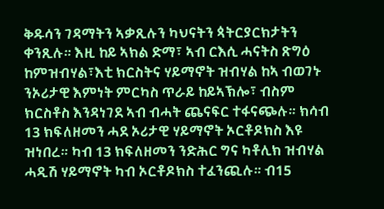ቅዱሳን ገዳማትን ኣቃጺሉን ካህናትን ጳትርያርክታትን ቀንጺሉ። እዚ ከይ ኣክል ድማ፣ ኣብ ርእሲ ሓናትስ ጽግዕ ከምዝብሃል፣እቲ ክርስትና ሃይማኖት ዝብሃል ከኣ ብወገኑ  ንኦሪታዊ እምነት ምርካስ ጥራይ ከይኣኽሎ፣ ብስም ክርስቶስ እንዳነገደ ኣብ ብሓት ጨናፍር ተፋናጭሉ። ክሳብ 13 ክፍለዘመን ሓደ ኦሪታዊ ሃይማኖት ኦርቶዶክስ እዩ ዝነበረ። ካብ 13 ክፍለዘመን ንድሕር ግና ካቶሊክ ዝብሃል ሓዲሽ ሃይማኖት ካብ ኦርቶዶክስ ተፈንጪሉ። ብ15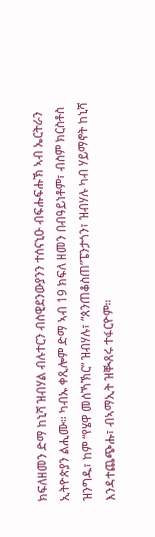ክፍለዘመን ድማ ከኒሻ ዝብሃል ብሉተርን ብስዊደንውያንን ተሰናኒዑ ብፍሑፍሑኽ ኣብ ኤርትራን ኢትዮጵያን ልሒሙ። ካብኡ ቀጺሎም ድማ ኣብ 19 ክፍለ ዘመን በብዓይነቶም፣ ብስም ክርስቶስ ዝንግዱ፣ ከም “የሄዋ መሰኻኽር” ዝብሃሉ፣ “ጰንጠቆስጠ”ፔንታጎን፣ ዝብሃሉ ካብ ሃይማኖት ከኒሻ እንዳተጨጭሑ፣ ብኣማኢት ዝቚጸሩ ተፋርዮም።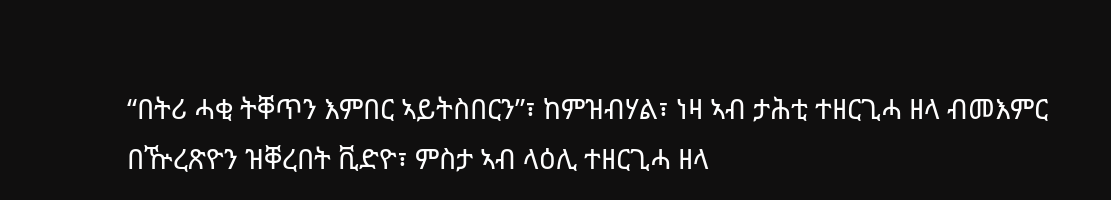“በትሪ ሓቂ ትቐጥን እምበር ኣይትስበርን”፣ ከምዝብሃል፣ ነዛ ኣብ ታሕቲ ተዘርጊሓ ዘላ ብመእምር በዅረጽዮን ዝቐረበት ቪድዮ፣ ምስታ ኣብ ላዕሊ ተዘርጊሓ ዘላ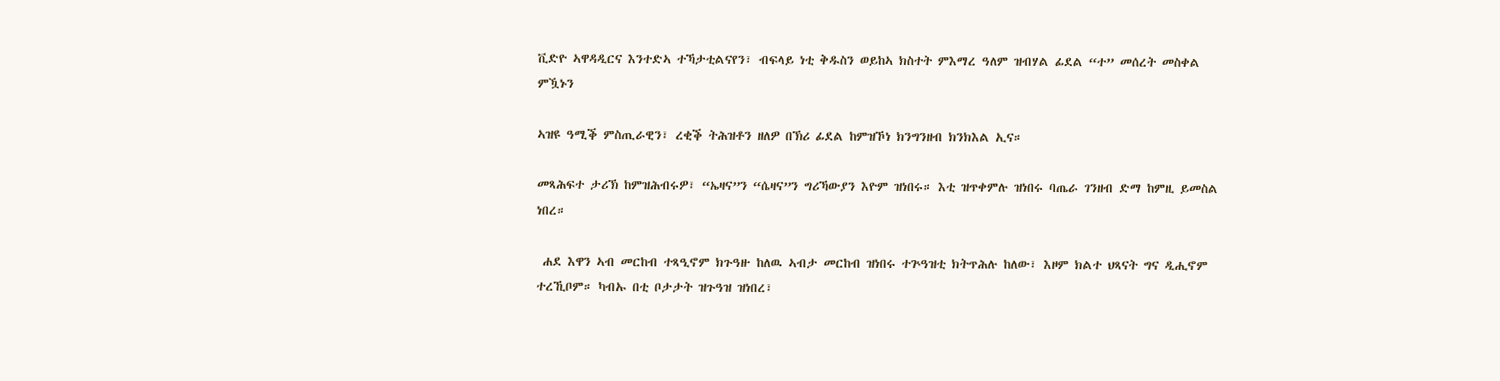ቪድዮ ኣዋዳዲርና እንተድኣ ተኻታቲልናየን፣ ብፍላይ ነቲ ቅዱስን ወይከኣ ክስተት ምእማረ ዓለም ዝብሃል ፊደል “ተ” መሰረት መስቀል ምዃኑን

ኣዝዩ ዓሚቕ ምስጢራዊን፣ ረቂቕ ትሕዝቶን ዘለዎ በኽሪ ፊደል ከምዝኾነ ክንግንዘብ ክንክእል ኢና።

መጻሕፍተ ታሪኽ ከምዝሕብሩዎ፣ “ኤዛና”ን “ሴዛና”ን ግሪኻውያን እዮም ዝነበሩ። እቲ ዝጥቀምሉ ዝነበሩ ባጤራ ገንዘብ ድማ ከምዚ ይመስል ነበረ።

 ሐደ እዋን ኣብ መርከብ ተጻዒኖም ክጉዓዙ ከለዉ ኣብታ መርከብ ዝነበሩ ተጕዓዝቲ ክትጥሕሉ ከለው፣ እዞም ክልተ ህጻናት ግና ዲሒኖም ተረኺቦም። ካብኡ በቲ ቦታታት ዝጉዓዝ ዝነበረ፣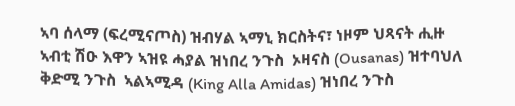ኣባ ሰላማ (ፍረሚናጦስ) ዝብሃል ኣማኒ ክርስትና፣ ነዞም ህጻናት ሒዙ ኣብቲ ሽዑ እዋን ኣዝዩ ሓያል ዝነበረ ንጉስ  ኦዛናስ (Ousanas) ዝተባህለ ቅድሚ ንጉስ  ኣልኣሚዳ (King Alla Amidas) ዝነበረ ንጉስ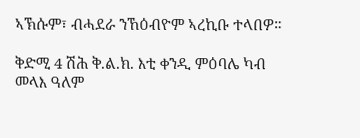ኣኽሱም፣ ብሓደራ ንኸዕብዮም ኣረኪቡ ተላበዎ።

ቅድሚ 4 ሽሕ ቅ.ል.ክ. እቲ ቀንዲ ምዕባሌ ካብ መላእ ዓለም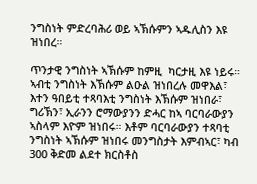ንግስነት ምድረባሕሪ ወይ ኣኽሱምን ኣዱሊስን እዩ ዝነበረ።

ጥንታዊ ንግስነት ኣኽሱም ከምዚ  ካርታዚ እዩ ነይሩ። ኣብቲ ንግስነት እኽሱም ልዑል ዝነበረሉ መዋእል፣ እተን ዓበይቲ ተጻባእቲ ንግስነት እኽሱም ዝነበራ፣ ግሪኽን፣ ኢራንን ሮማውያንን ድሓር ከኣ ባርባራውያን ኣስላም እዮም ዝነበሩ። እቶም ባርባራውያን ተጻባቲ ንግስነት ኣኽሱም ዝነበሩ መንግስታት እምብኣር፣ ካብ 300 ቅድመ ልደተ ክርስቶስ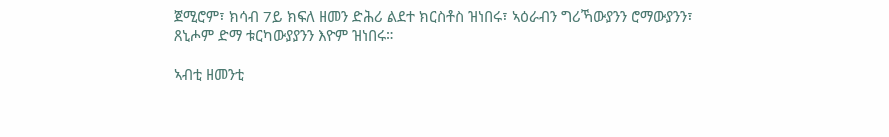ጀሚሮም፣ ክሳብ 7ይ ክፍለ ዘመን ድሕሪ ልደተ ክርስቶስ ዝነበሩ፣ ኣዕራብን ግሪኻውያንን ሮማውያንን፣ ጸኒሖም ድማ ቱርካውያያንን እዮም ዝነበሩ።

ኣብቲ ዘመንቲ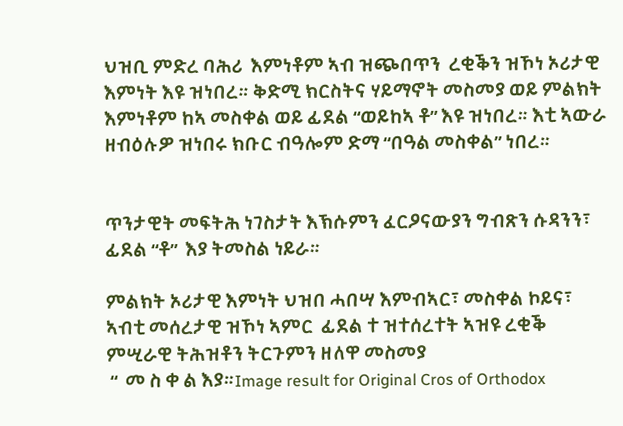ህዝቢ ምድረ ባሕሪ  እምነቶም ኣብ ዝጭበጥን  ረቂቕን ዝኾነ ኦሪታዊ እምነት እዩ ዝነበረ። ቅድሚ ክርስትና ሃይማኖት መስመያ ወይ ምልክት እምነቶም ከኣ መስቀል ወይ ፊደል “ወይከኣ ቶ” እዩ ዝነበረ። እቲ ኣውራ ዘብዕሉዎ ዝነበሩ ክቡር ብዓሎም ድማ “በዓል መስቀል” ነበረ።


ጥንታዊት መፍትሕ ነገስታት እኽሱምን ፈርዖናውያን ግብጽን ሱዳንን፣ ፊደል “ቶ”  እያ ትመስል ነይራ።

ምልክት ኦሪታዊ እምነት ህዝበ ሓበሣ እምብኣር፣ መስቀል ኮይና፣ ኣብቲ መሰረታዊ ዝኾነ ኣምር  ፊደል ተ ዝተሰረተት ኣዝዩ ረቂቕ ምሢራዊ ትሕዝቶን ትርጉምን ዘለዋ መስመያ
 “  መ ስ ቀ ል እያ።Image result for Original Cros of Orthodox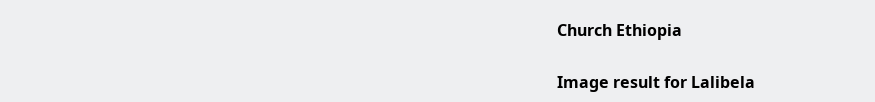Church Ethiopia

Image result for Lalibela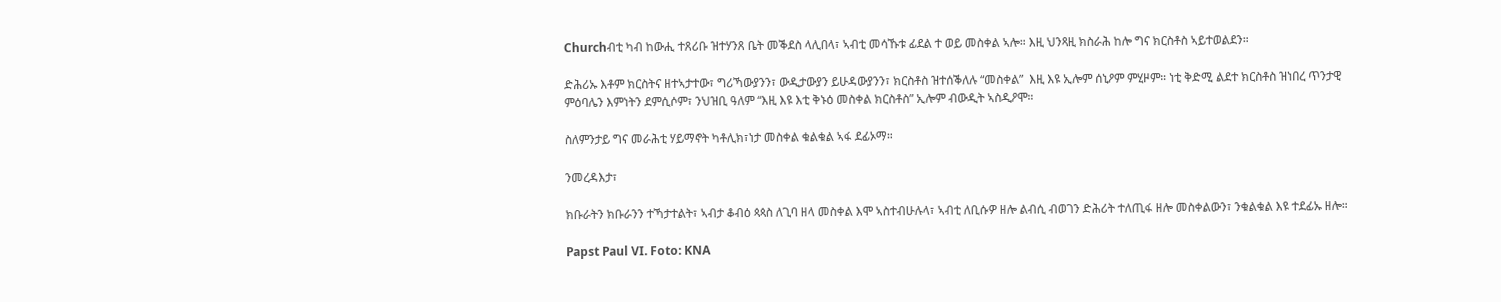Churchብቲ ካብ ከውሒ ተጸሪቡ ዝተሃንጸ ቤት መቕደስ ላሊበላ፣ ኣብቲ መሳኹቱ ፊደል ተ ወይ መስቀል ኣሎ። እዚ ህንጻዚ ክስራሕ ከሎ ግና ክርስቶስ ኣይተወልደን።

ድሕሪኡ እቶም ክርስትና ዘተኣታተው፣ ግሪኻውያንን፣ ውዲታውያን ይሁዳውያንን፣ ክርስቶስ ዝተሰቕለሉ “መስቀል”  እዚ እዩ ኢሎም ሰኒዖም ምሂዞም። ነቲ ቅድሚ ልደተ ክርስቶስ ዝነበረ ጥንታዊ ምዕባሌን እምነትን ደምሲሶም፣ ንህዝቢ ዓለም “እዚ እዩ እቲ ቅኑዕ መስቀል ክርስቶስ” ኢሎም ብውዲት ኣስዲዖሞ።

ስለምንታይ ግና መራሕቲ ሃይማኖት ካቶሊክ፣ነታ መስቀል ቁልቁል ኣፋ ደፊኦማ።

ንመረዳእታ፣

ክቡራትን ክቡራንን ተኻታተልት፣ ኣብታ ቆብዕ ጳጳስ ለጊባ ዘላ መስቀል እሞ ኣስተብሁሉላ፣ ኣብቲ ለቢሱዎ ዘሎ ልብሲ ብወገን ድሕሪት ተለጢፋ ዘሎ መስቀልውን፣ ንቁልቁል እዩ ተደፊኡ ዘሎ።

Papst Paul VI. Foto: KNA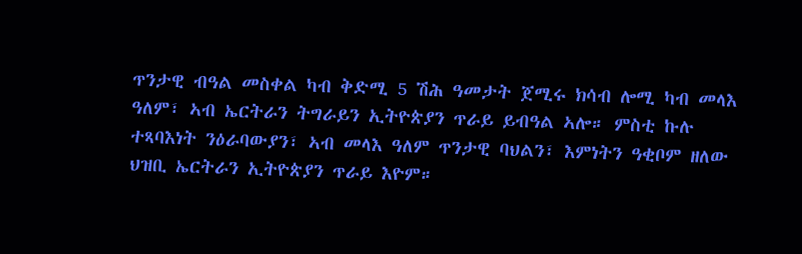ጥንታዊ ብዓል መስቀል ካብ ቅድሚ 5 ሽሕ ዓመታት ጀሚሩ ክሳብ ሎሚ ካብ መላእ ዓለም፣ ኣብ ኤርትራን ትግራይን ኢትዮጵያን ጥራይ ይብዓል ኣሎ። ምስቲ ኩሉ ተጻባእነት ንዕራባውያን፣ ኣብ መላእ ዓለም ጥንታዊ ባህልን፣ እምነትን ዓቂቦም ዘለው ህዝቢ ኤርትራን ኢትዮጵያን ጥራይ እዮም።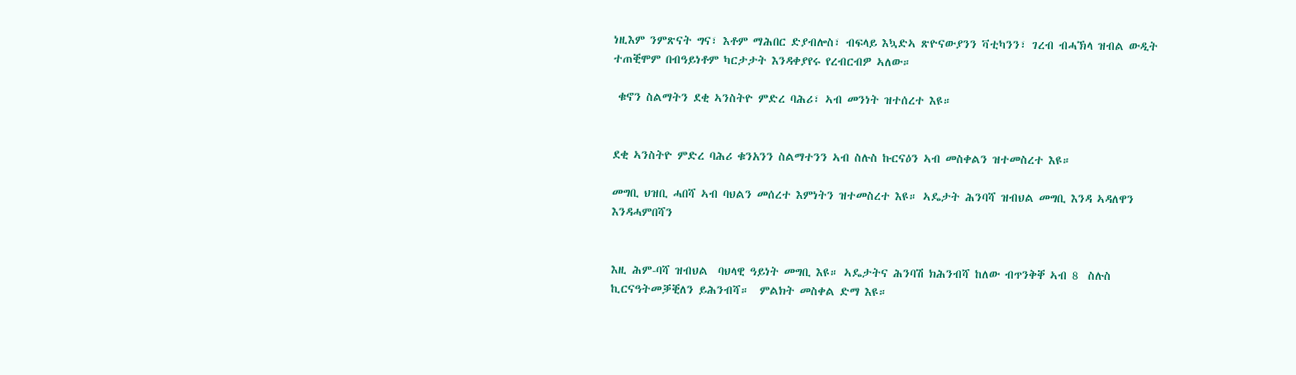ነዚእም ንምጽናት ግና፣ እቶም ማሕበር ድያብሎስ፣ ብፍላይ እኳድኣ ጽዮናውያንን ቫቲካንን፣ ገረብ ብሓኽላ ዝብል ውዲት ተጠቒሞም በብዓይነቶም ካርታታት እንዳቀያየሩ የረብርብዎ ኣለው።

 ቁኖን ስልማትን ደቂ ኣንስትዮ ምድረ ባሕሪ፣ ኣብ መንነት ዝተሰረተ እዩ።


ደቂ ኣንስትዮ ምድረ ባሕሪ ቁንአንን ስልማተንን ኣብ ስሉስ ኩርናዕን ኣብ መስቀልን ዝተመስረተ እዩ።

መግቢ ህዝቢ ሓበሻ ኣብ ባህልን መሰረተ እምነትን ዝተመስረተ እዩ። ኣዴታት ሕንባሻ ዝብህል መግቢ እንዳ ኣዳለዋን እንዳሓምበሻን


እዚ ሕም-ባሻ ዝብህል  ባህላዊ ዓይነት መግቢ እዩ። ኣዴታትና ሕንባሽ ክሕንብሻ ከለው ብጥንቅቐ ኣብ 8  ስሉስ ኪርናዓትመቓቒለን ይሕንብሻ።  ምልክት መስቀል ድማ እዩ።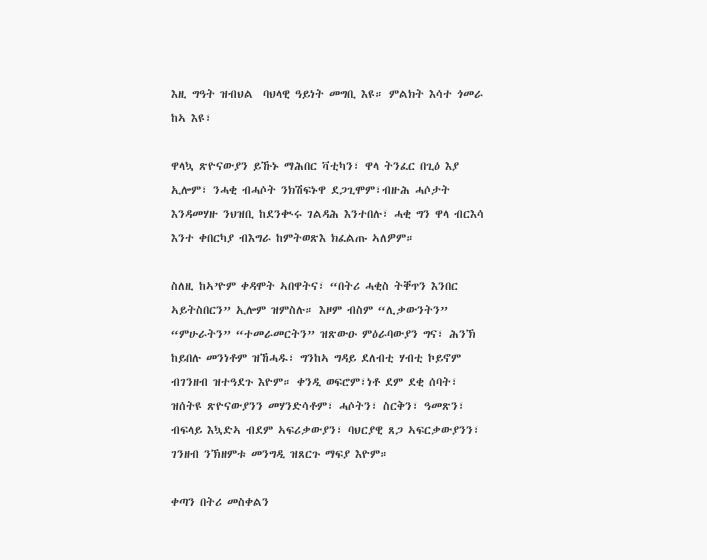እዚ ግዓት ዝብህል  ባህላዊ ዓይነት መግቢ እዩ። ምልክት እሳተ ጎመራ ከኣ እዩ፣

ዋላኳ ጽዮናውያን ይኹኑ ማሕበር ቫቲካን፣ ዋላ ትንፈር በጊዕ እያ ኢሎም፣ ንሓቂ ብሓሶት ንክሽፍኑዋ ደጋጊሞም፣ብዙሕ ሓሶታት እንዳመሃዙ ንህዝቢ ከደንቊሩ ገልዳሕ እንተበሉ፣ ሓቂ ግን ዋላ ብርእሳ እንተ ቀበርካያ ብእግራ ከምትወጽእ ክፈልጡ ኣለዎም።

ስለዚ ከኣ’ዮም ቀዳሞት ኣበዋትና፣ “በትሪ ሓቂስ ትቐጥን እንበር ኣይትስበርን” ኢሎም ዝምስሉ። እዞም ብስም “ሊቃውንትን” “ምሁራትን” “ተመራመርትን” ዝጽውዑ ምዕራባውያን ግና፣ ሕንኽ ከይበሉ መንነቶም ዝኸሓዱ፣ ግንከኣ ግዳይ ደለብቲ ሃብቲ ኮይኖም ብገንዘብ ዝተዓደጉ እዮም። ቀንዲ ወፍሮም፣ነቶ ደም ደቂ ሰባት፣ ዝሰትዩ ጽዮናውያንን መሃንድሳቶም፣ ሓሶትን፣ ስርቅን፣ ዓመጽን፣ ብፍላይ እኳድኣ ብደም ኣፍሪቃውያን፣ ባህርያዊ ጸጋ ኣፍርቃውያንን፣ ገንዘብ ንኽዘምቱ መንግዲ ዝጸርጉ ማፍያ እዮም።

ቀጣን በትሪ መስቀልን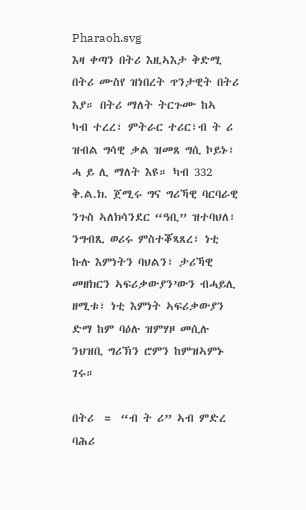Pharaoh.svg
እዛ ቀጣን በትሪ እዚኣእታ ቅድሚ በትሪ ሙስየ ዝነበረት ጥንታዊት በትሪ እያ። በትሪ ማለት ትርጉሙ ከኣ  ካብ ተረረ፣ ምትራር ተሪር፣ብ ት ሪ  ዝብል ግሳዊ ቃል ዝመጸ ግሲ ኮይኑ፣ ሓ ይ ሊ ማለት እዩ። ካብ 332 ቅ.ል.ክ. ጀሚሩ ግና ግሪኻዊ ባርባራዊ ንጉስ ኣለክሳንደር “ዓቢ” ዝተባህለ፣ ንግብጺ ወሪሩ ምስተቖጻጸረ፣ ነቲ ኩሉ እምነትን ባህልን፣ ታሪኻዊ መዘክርን ኣፍሪቃውያን’ውን ብሓይሊ  ዘሚቱ፣ ነቲ እምነት ኣፍሪቃውያን ድማ ከም ባዕሉ ዝምሃዞ መሲሉ ንህዝቢ ግሪኽን ሮምን ከምዝኣምኑ ገሩ።

በትሪ  =  “ብ ት ሪ” ኣብ ምድረ ባሕሪ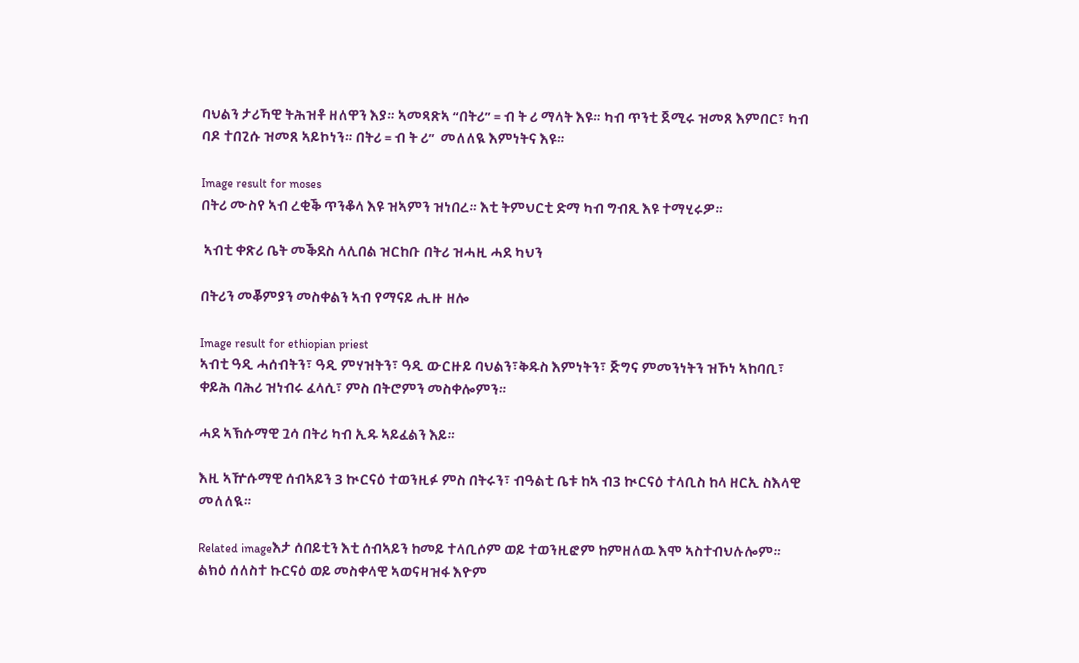ባህልን ታሪኻዊ ትሕዝቶ ዘለዋን እያ። ኣመጻጽኣ “በትሪ” = ብ ት ሪ ማላት እዩ። ካብ ጥንቲ ጀሚሩ ዝመጸ እምበር፣ ካብ ባዶ ተበጊሱ ዝመጸ ኣይኮነን። በትሪ = ብ ት ሪ”  መለለዪ እምነትና እዩ።

Image result for moses
በትሪ ሙስየ ኣብ ረቂቕ ጥንቆላ እዩ ዝኣምን ዝነበረ። እቲ ትምህርቲ ድማ ካብ ግብጺ እዩ ተማሂሩዎ።

 ኣብቲ ቀጽሪ ቤት መቕደስ ላሊበል ዝርከቡ በትሪ ዝሓዚ ሓደ ካህን

በትሪን መቖምያን መስቀልን ኣብ የማናይ ሒዙ ዘሎ

Image result for ethiopian priest
ኣብቲ ዓዲ ሓሰብትን፣ ዓዲ ምሃዝትን፣ ዓዲ ውርዙይ ባህልን፣ቅዱስ እምነትን፣ ጅግና ምመንነትን ዝኾነ ኣከባቢ፣ ቀይሕ ባሕሪ ዝነብሩ ፈላሲ፣ ምስ በትሮምን መስቀሎምን።

ሓደ ኣኽሱማዊ ጓሳ በትሪ ካብ ኢዱ ኣይፈልን እይ።

እዚ ኣዅሱማዊ ሰብኣይን 3 ኲርናዕ ተወንዚፉ ምስ በትሩን፣ ብዓልቲ ቤቱ ከኣ ብ3 ኲርናዕ ተላቢስ ከላ ዘርኢ ስእላዊ መለለዪ።

Related imageእታ ሰበይቲን እቲ ሰብኣይን ከመይ ተላቢሶም ወይ ተወንዚፎም ከምዘለዉ እሞ ኣስተብህሉሎም። ልክዕ ሰለስተ ኩርናዕ ወይ መስቀላዊ ኣወናዛዝፋ እዮም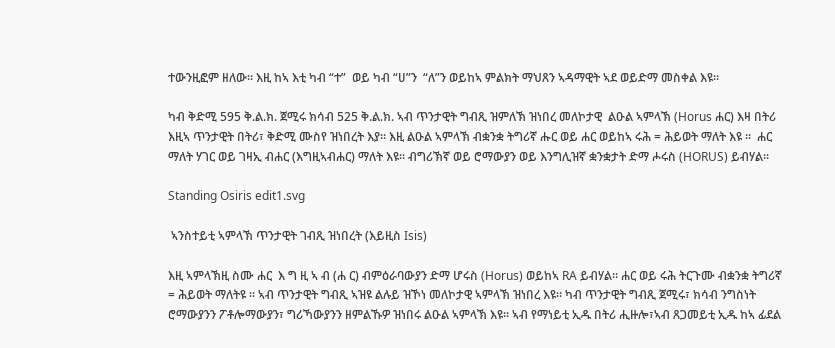ተውንዚፎም ዘለው። እዚ ከኣ እቲ ካብ “ተ”  ወይ ካብ “ሀ”ን  “ለ”ን ወይከኣ ምልክት ማህጸን ኣዳማዊት ኣደ ወይድማ መስቀል እዩ።

ካብ ቅድሚ 595 ቅ.ል.ክ. ጀሚሩ ክሳብ 525 ቅ.ል.ክ. ኣብ ጥንታዊት ግብጺ ዝምለኽ ዝነበረ መለኮታዊ  ልዑል ኣምላኽ (Horus ሐር) እዛ በትሪ እዚኣ ጥንታዊት በትሪ፣ ቅድሚ ሙስየ ዝነበረት እያ። እዚ ልዑል ኣምላኽ ብቋንቋ ትግሪኛ ሑር ወይ ሐር ወይከኣ ሩሕ = ሕይወት ማለት እዩ ።  ሐር ማለት ሃገር ወይ ገዛኢ ብሐር (እግዚኣብሐር) ማለት እዩ። ብግሪኽኛ ወይ ሮማውያን ወይ እንግሊዝኛ ቋንቋታት ድማ ሖሩስ (HORUS) ይብሃል።

Standing Osiris edit1.svg

 ኣንስተይቲ ኣምላኽ ጥንታዊት ገብጺ ዝነበረት (እይዚስ Isis)

እዚ ኣምላኽዚ ስሙ ሐር  እ ግ ዚ ኣ ብ (ሐ ር) ብምዕራባውያን ድማ ሆሩስ (Horus) ወይከኣ RA ይብሃል። ሐር ወይ ሩሕ ትርጉሙ ብቋንቋ ትግሪኛ = ሕይወት ማለትዩ ። ኣብ ጥንታዊት ግብጺ ኣዝዩ ልሉይ ዝኾነ መለኮታዊ ኣምላኽ ዝነበረ እዩ። ካብ ጥንታዊት ግብጺ ጀሚሩ፣ ክሳብ ንግስነት ሮማውያንን ፖቶሎማውያን፣ ግሪኻውያንን ዘምልኹዎ ዝነበሩ ልዑል ኣምላኽ እዩ። ኣብ የማነይቲ ኢዱ በትሪ ሒዙሎ፣ኣብ ጸጋመይቲ ኢዱ ከኣ ፊደል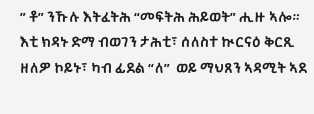” ቶ” ንኹሉ እትፈትሕ “መፍትሕ ሕይወት” ሒዙ ኣሎ። እቲ ክዳኑ ድማ ብወገን ታሕቲ፣ ሰለስተ ኲርናዕ ቅርጺ ዘለዎ ኮይኑ፣ ካብ ፊደል “ለ”  ወይ ማህጸን ኣዳሚት ኣደ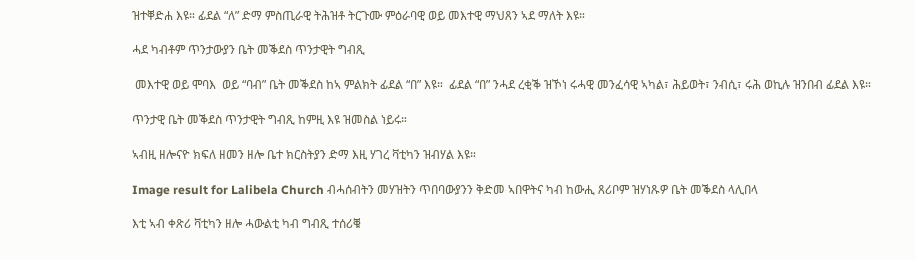ዝተቐድሐ እዩ። ፊደል “ለ” ድማ ምስጢራዊ ትሕዝቶ ትርጉሙ ምዕራባዊ ወይ መእተዊ ማህጸን ኣደ ማለት እዩ።

ሓደ ካብቶም ጥንታውያን ቤት መቕደስ ጥንታዊት ግብጺ

 መእተዊ ወይ ሞባእ  ወይ “ባብ” ቤት መቕደስ ከኣ ምልክት ፊደል “በ” እዩ።  ፊደል “በ” ንሓደ ረቂቕ ዝኾነ ሩሓዊ መንፈሳዊ ኣካል፣ ሕይወት፣ ንብሲ፣ ሩሕ ወኪሉ ዝንበብ ፊደል እዩ።

ጥንታዊ ቤት መቕደስ ጥንታዊት ግብጺ ከምዚ እዩ ዝመስል ነይሩ።

ኣብዚ ዘሎናዮ ክፍለ ዘመን ዘሎ ቤተ ክርስትያን ድማ እዚ ሃገረ ቫቲካን ዝብሃል እዩ።

Image result for Lalibela Church ብሓሰብትን መሃዝትን ጥበባውያንን ቅድመ ኣበዋትና ካብ ከውሒ ጸሪቦም ዝሃነጹዎ ቤት መቕደስ ላሊበላ

እቲ ኣብ ቀጽሪ ቫቲካን ዘሎ ሓውልቲ ካብ ግብጺ ተሰሪቑ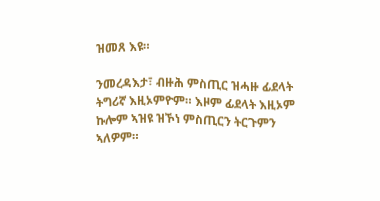ዝመጸ እዩ።

ንመረዳእታ፣ ብዙሕ ምስጢር ዝሓዙ ፊደላት ትግሪኛ እዚኦምዮም። እዞም ፊደላት እዚኦም ኩሎም ኣዝዩ ዝኾነ ምስጢርን ትርጉምን ኣለዎም።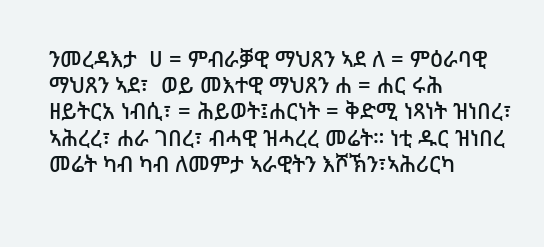ንመረዳእታ  ሀ = ምብራቓዊ ማህጸን ኣደ ለ = ምዕራባዊ ማህጸን ኣደ፣  ወይ መእተዊ ማህጸን ሐ = ሐር ሩሕ  ዘይትርአ ነብሲ፣ = ሕይወት፤ሐርነት = ቅድሚ ነጻነት ዝነበረ፣ ኣሕረረ፣ ሐራ ገበረ፣ ብሓዊ ዝሓረረ መሬት። ነቲ ዱር ዝነበረ መሬት ካብ ካብ ለመምታ ኣራዊትን እሾኽን፣ኣሕሪርካ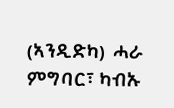(ኣንዲድካ)  ሓራ ምግባር፣ ካብኡ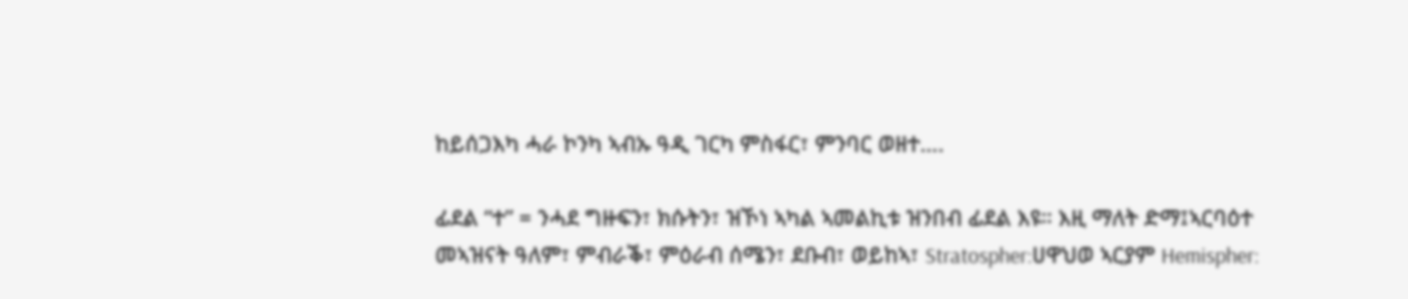ከይሰጋእካ ሓራ ኮንካ ኣብኡ ዓዲ ገርካ ምስፋር፣ ምንባር ወዘተ….

ፊደል “ተ” = ንሓደ ግዙፍን፣ ክሱትን፣ ዝኾነ ኣካል ኣመልኪቱ ዝንበብ ፊደል እዩ። እዚ ማለት ድማ፤ኣርባዕተ መኣዝናት ዓለም፣ ምብራቕ፣ ምዕራብ ሰሜን፣ ደቡብ፣ ወይከኣ፣ Stratospher:ሀዋህወ ኣርያም Hemispher: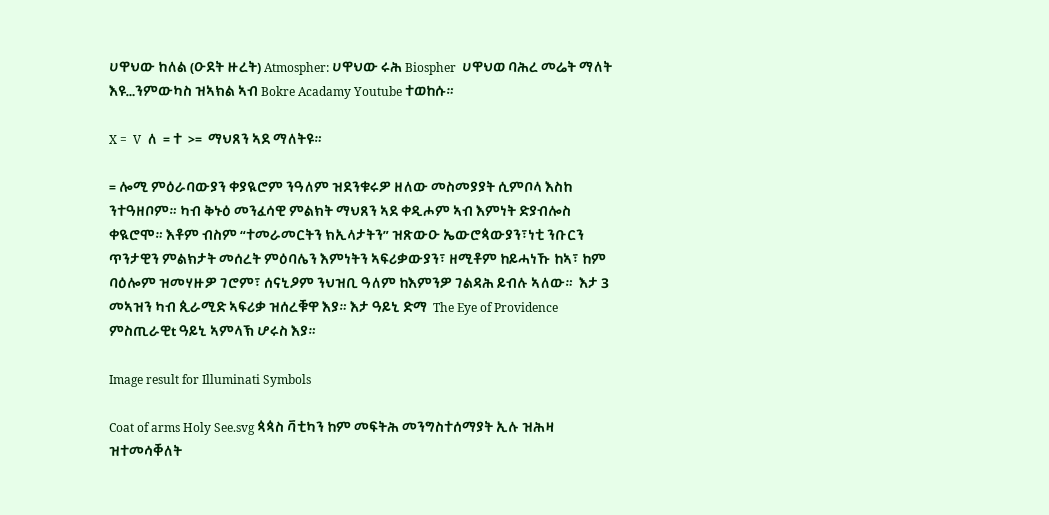ሀዋህው ከለል (ዑደት ዙረት) Atmospher: ሀዋህው ሩሕ Biospher  ሀዋህወ ባሕረ መሬት ማለት እዩ…ንምውካስ ዝኣክል ኣብ Bokre Acadamy Youtube ተወከሱ።

X =  V  ለ  = ተ  >=  ማህጸን ኣደ ማለትዩ።

= ሎሚ ምዕራባውያን ቀያዪሮም ንዓለም ዝደንቁሩዎ ዘለው መስመያያት ሲምቦላ እስከ ንተዓዘቦም። ካብ ቅኑዕ መንፈሳዊ ምልክት ማህጸን ኣደ ቀዲሖም ኣብ እምነት ድያብሎስ ቀዪሮሞ። እቶም ብስም “ተመራመርትን ክኢላታትን” ዝጽውዑ ኤውሮጳውያን፣ነቲ ንቡርን ጥንታዊን ምልክታት መሰረት ምዕባሌን እምነትን ኣፍሪቃውያን፣ ዘሚቶም ከይሓነኹ ከኣ፣ ከም ባዕሎም ዝመሃዙዎ ገሮም፣ ሰናኒዖም ንህዝቢ ዓለም ከእምንዎ ገልዳሕ ይብሉ ኣለው።  እታ 3 መኣዝን ካብ ጲራሚድ ኣፍሪቃ ዝሰረቑዋ እያ። እታ ዓይኒ ድማ  The Eye of Providence ምስጢራዊt ዓይኒ ኣምላኽ ሆሩስ እያ።

Image result for Illuminati Symbols

Coat of arms Holy See.svg ጳጳስ ቫቲካን ከም መፍትሕ መንግስተሰማያት ኢሉ ዝሕዛ ዝተመሳቐለት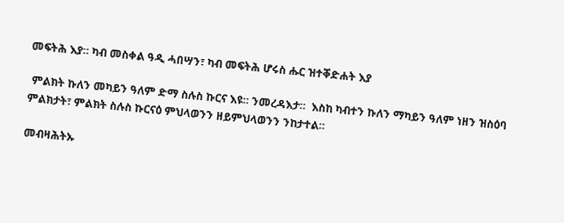መፍትሕ እያ። ካብ መስቀል ዓዲ ሓበሣን፣ ካብ መፍትሕ ሆሩስ ሑር ዝተቐድሐት እያ

 ምልክት ኩለን መካይን ዓለም ድማ ስሉስ ኩርና እዩ። ንመረዳእታ።  እስከ ካብተን ኩለን ማካይን ዓለም ነዘን ዝስዕባ ምልክታት፣ ምልክት ስሉስ ኩርናዕ ምህላወንን ዘይምህላወንን ንከታተል።

መብዛሕትኡ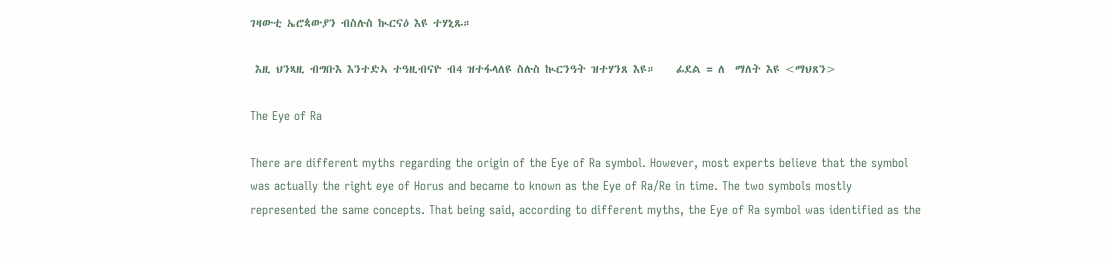ገዛውቲ ኤሮጳውያን ብስሉስ ኲርናዕ እዩ ተሃኒጹ።

 እዚ ህንጻዚ ብግቡእ እንተድኣ ተዓዚብናዮ ብ4 ዝተፋላለዩ ስሉስ ኲርንዓት ዝተሃንጸ እዩ።    ፊደል = ለ  ማለት እዩ <ማህጸን>

The Eye of Ra

There are different myths regarding the origin of the Eye of Ra symbol. However, most experts believe that the symbol was actually the right eye of Horus and became to known as the Eye of Ra/Re in time. The two symbols mostly represented the same concepts. That being said, according to different myths, the Eye of Ra symbol was identified as the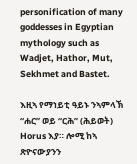personification of many goddesses in Egyptian mythology such as Wadjet, Hathor, Mut, Sekhmet and Bastet.

እዚኣ የማነይቲ ዓይኑ ንኣምላኽ “ሐር” ወይ “ርሕ” (ሕይወት) Horus እያ። ሎሚ ከኣ ጽዮናውያንን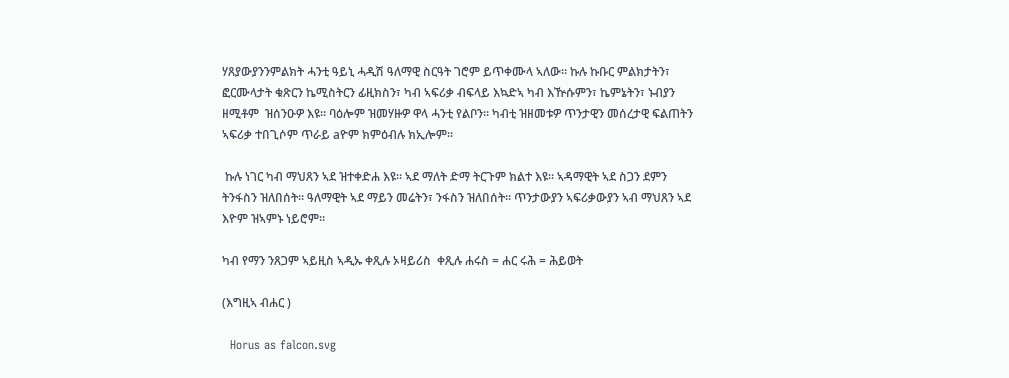ሃጸያውያንንምልክት ሓንቲ ዓይኒ ሓዲሽ ዓለማዊ ስርዓት ገሮም ይጥቀሙላ ኣለው። ኩሉ ኩቡር ምልክታትን፣ ፎርሙላታት ቁጽርን ኬሚስትርን ፊዚክስን፣ ካብ ኣፍሪቃ ብፍላይ እኳድኣ ካብ እዅሱምን፣ ኬምኔትን፣ ኑብያን ዘሚቶም  ዝሰንዑዎ እዩ። ባዕሎም ዝመሃዙዎ ዋላ ሓንቲ የልቦን። ካብቲ ዝዘመቱዎ ጥንታዊን መሰረታዊ ፍልጠትን ኣፍሪቃ ተበጊሶም ጥራይ aዮም ክምዕብሉ ክኢሎም።

 ኩሉ ነገር ካብ ማህጸን ኣደ ዝተቀድሐ እዩ። ኣደ ማለት ድማ ትርጉም ክልተ እዩ። ኣዳማዊት ኣደ ስጋን ደምን ትንፋስን ዝለበሰት። ዓለማዊት ኣደ ማይን መሬትን፣ ንፋስን ዝለበሰት። ጥንታውያን ኣፍሪቃውያን ኣብ ማህጸን ኣደ እዮም ዝኣምኑ ነይሮም።

ካብ የማን ንጸጋም ኣይዚስ ኣዲኡ ቀጺሉ ኦዛይሪስ  ቀጺሉ ሐሩስ = ሐር ሩሕ = ሕይወት

(እግዚኣ ብሐር )

  Horus as falcon.svg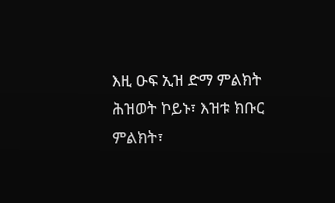እዚ ዑፍ ኢዝ ድማ ምልክት ሕዝወት ኮይኑ፣ እዝቱ ክቡር ምልክት፣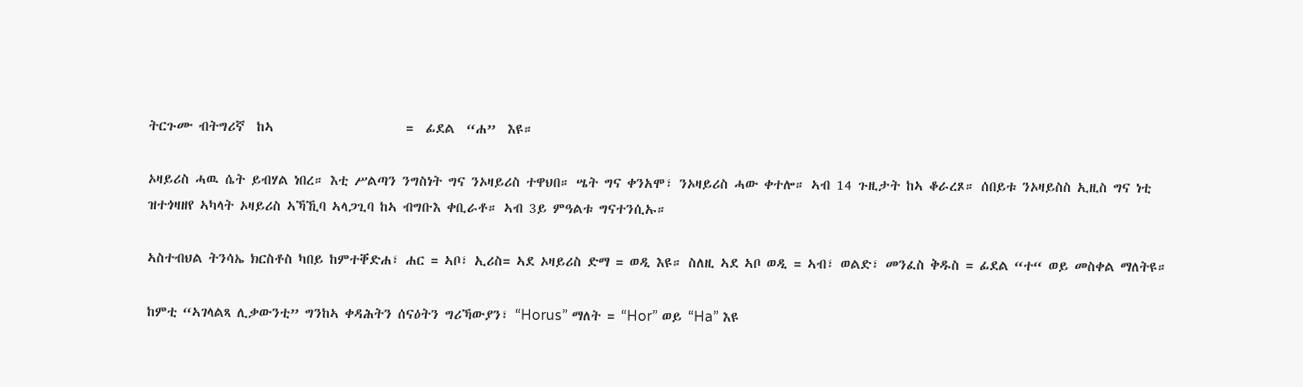ትርጉሙ ብትግሪኛ  ከኣ                      =  ፊደል  “ሐ”  እዩ።

ኦዛይሪስ ሓዉ ሴት ይብሃል ነበረ። እቲ ሥልጣን ንግስነት ግና ንኦዛይሪስ ተዋህበ። ሤት ግና ቀንአሞ፣ ንኦዛይሪስ ሓው ቀተሎ። ኣብ 14 ጉዚታት ከኣ ቆራረጾ። ሰበይቱ ንኦዛይስስ ኢዚስ ግና ነቲ ዝተጎዛዘየ ኣካላት ኦዛይሪስ ኣኻኺባ ኣላጋጊባ ከኣ ብግቡእ ቀቢራቶ። ኣብ 3ይ ምዓልቱ ግናተንሲኡ።

ኣስተብህል ትንሳኤ ክርስቶስ ካበይ ከምተቐድሐ፣ ሐር = ኣቦ፣ ኢሪስ= ኣደ ኦዛይሪስ ድማ = ወዲ እዩ። ስለዚ ኣደ ኣቦ ወዲ = ኣብ፣ ወልድ፣ መንፈስ ቅዱስ = ፊደል “ተ“ ወይ መስቀል ማለትዩ።

ከምቲ “ኣገላልጻ ሊቃውንቲ” ግንከኣ ቀዳሕትን ሰናዕትን ግሪኻውያን፣ “Horus” ማለት = “Hor” ወይ “Ha” እዩ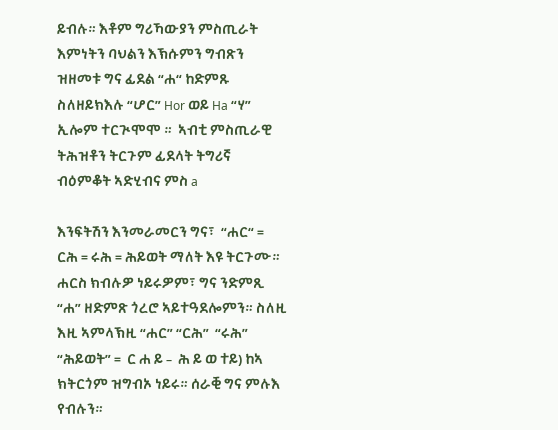ይብሉ። እቶም ግሪኻውያን ምስጢራት እምነትን ባህልን እኽሱምን ግብጽን ዝዘመቱ ግና ፊደል “ሐ“ ከድምጹ ስለዘይክእሉ “ሆር” Hor ወይ Ha “ሃ” ኢሎም ተርጒሞሞ ።  ኣብቲ ምስጢራዊ ትሕዝቶን ትርጉም ፊደላት ትግሪኛ ብዕምቆት ኣድሂብና ምስ a

እንፍትሽን እንመራመርን ግና፣  “ሐር“ = ርሕ = ሩሕ = ሕይወት ማለት እዩ ትርጉሙ። ሐርስ ክብሉዎ ነይሩዎም፣ ግና ንድምጺ “ሐ” ዘድምጽ ጎረሮ ኣይተዓደሎምን። ስለዚ እዚ ኣምላኽዚ “ሐር” “ርሕ”  “ሩሕ” “ሕይወት” =  ር ሐ ይ –  ሕ ይ ወ ተይ) ከኣ ክትርጎም ዝግብኦ ነይሩ። ሰራቒ ግና ምሉእ የብሉን።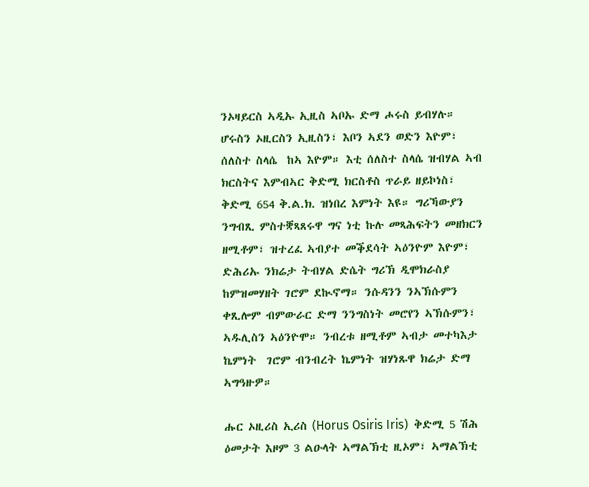ንኦዛይርስ ኣዲኡ ኢዚስ ኣቦኡ ድማ ሖሩስ ይብሃሉ። ሆሩስን ኦዚርስን ኢዚስን፣ እቦን ኣደን ወድን እዮም፣ ሰለስተ ስላሴ  ከኣ እዮም። እቲ ሰለስተ ስላሴ ዝብሃል ኣብ ክርስትና እምብኣር ቅድሚ ክርስቶስ ጥራይ ዘይኮነስ፣ ቅድሚ 654 ቅ.ል.ክ. ዝነበረ እምነት እዩ። ግሪኻውያን ንግብጺ ምስተቛጻጸሩዋ ግና ነቲ ኩሉ መጻሕፍትን መዘክርን ዘሚቶም፣ ዝተረፈ ኣብያተ መቕደሳት ኣዕንዮም እዮም፣ ድሕሪኡ ንክሬታ ትብሃል ድሴት ግሪኽ ዲሞክራስያ ከምዝመሃዘት ገሮም ደኲኖማ። ንሱዳንን ንኣኽሱምን ቀጺሎም ብምውራር ድማ ንንግስነት መሮየን ኣኽሱምን፣ ኣዱሊስን ኣዕንዮሞ። ንብረቱ ዘሚቶም ኣብታ መተካእታ  ኬምነት  ገሮም ብንብረት ኬምነት ዝሃነጹዋ ክሬታ ድማ ኣግዓዙዎ።

ሑር ኦዚሪስ ኢሪስ (Horus Osiris Iris)  ቅድሚ 5 ሽሕ ዕመታት እዞም 3 ልዑላት ኣማልኽቲ ዚኦም፣ ኣማልኽቲ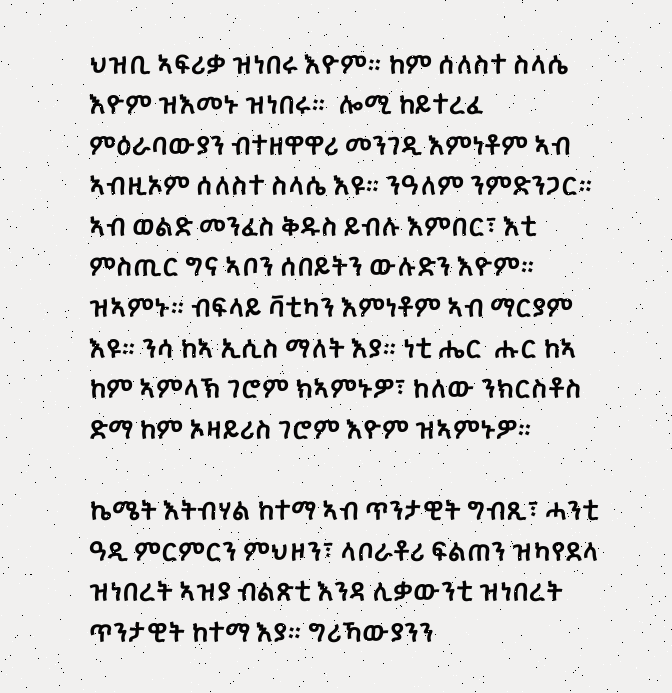ህዝቢ ኣፍሪቃ ዝነበሩ እዮም። ከም ሰለስተ ስላሴ እዮም ዝእመኑ ዝነበሩ።  ሎሚ ከይተረፈ ምዕራባውያን ብተዘዋዋሪ መንገዲ እምነቶም ኣብ ኣብዚኦም ሰለስተ ስላሴ እዩ። ንዓለም ንምድንጋር። ኣብ ወልድ መንፈስ ቅዱስ ይብሉ እምበር፣ እቲ ምስጢር ግና ኣቦን ሰበይትን ውሉድን እዮም። ዝኣምኑ። ብፍላይ ቫቲካን እምነቶም ኣብ ማርያም እዩ። ንሳ ከኣ ኢሲስ ማለት እያ። ነቲ ሔር  ሑር ከኣ ከም ኣምላኽ ገሮም ክኣምኑዎ፣ ከለው ንክርስቶስ ድማ ከም ኦዛይሪስ ገሮም እዮም ዝኣምኑዎ።

ኬሜት እትብሃል ከተማ ኣብ ጥንታዊት ግብጺ፣ ሓንቲ ዓዲ ምርምርን ምህዞን፣ ላቦራቶሪ ፍልጠን ዝካየደላ ዝነበረት ኣዝያ ብልጽቲ እንዳ ሊቃውንቲ ዝነበረት ጥንታዊት ከተማ እያ። ግሪኻውያንን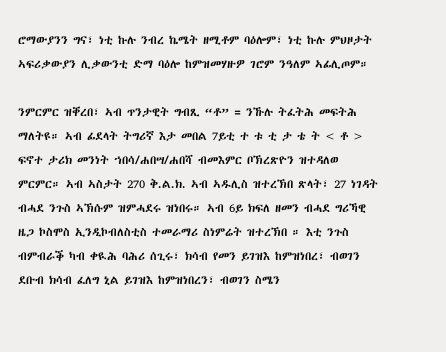ሮማውያንን ግና፣ ነቲ ኩሉ ንብረ ኬሜት ዘሚቶም ባዕሎም፣ ነቲ ኩሉ ምህዞታት ኣፍሪቃውያን ሊቃውንቲ ድማ ባዕሎ ከምዝመሃዙዎ ገሮም ንዓለም ኣፊሊጦም።

ንምርምር ዝቐረበ፣ ኣብ ጥንታዊት ግብጺ “ቶ” = ንኹሉ ትፈትሕ መፍትሕ ማለትዩ። ኣብ ፊደላት ትግሪኛ እታ መበል 7ይቲ ተ ቱ ቲ ታ ቴ ት < ቶ > ፍኖተ ታሪክ መንነት ኀበሳ/ሐበሣ/ሐበሻ ብመእምር ቦኽረጽዮን ዝተዳለወ ምርምር። ኣብ ኣስታት 270 ቅ.ል.ክ. ኣብ ኣዱሊስ ዝተረኽበ ጽላት፣ 27 ነገዳት ብሓደ ንጉስ ኣኽሱም ዝምሓደሩ ዝነበሩ። ኣብ 6ይ ክፍለ ዘመን ብሓደ ግሪኻዊ ዜጋ ኮስሞስ ኢንዲኮብለስቲስ ተመራማሪ ስነምሬት ዝተረኽበ ። እቲ ንጉስ ብምብራቕ ካብ ቀዪሕ ባሕሪ ሰጊሩ፣ ክሳብ የመን ይገዝእ ከምዝነበረ፣ ብወገን ደቡብ ክሳብ ፈለግ ኒል ይገዝእ ከምዝነበረን፣ ብወገን ስሜን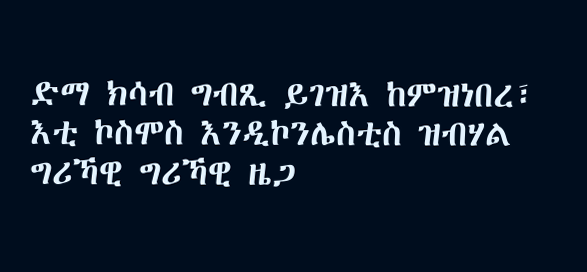ድማ ክሳብ ግብጺ ይገዝእ ከምዝነበረ፣ እቲ ኮስሞስ እንዲኮንሌስቲስ ዝብሃል ግሪኻዊ ግሪኻዊ ዜጋ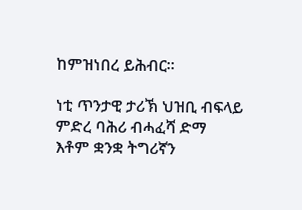ከምዝነበረ ይሕብር።

ነቲ ጥንታዊ ታሪኽ ህዝቢ ብፍላይ ምድረ ባሕሪ ብሓፈሻ ድማ እቶም ቋንቋ ትግሪኛን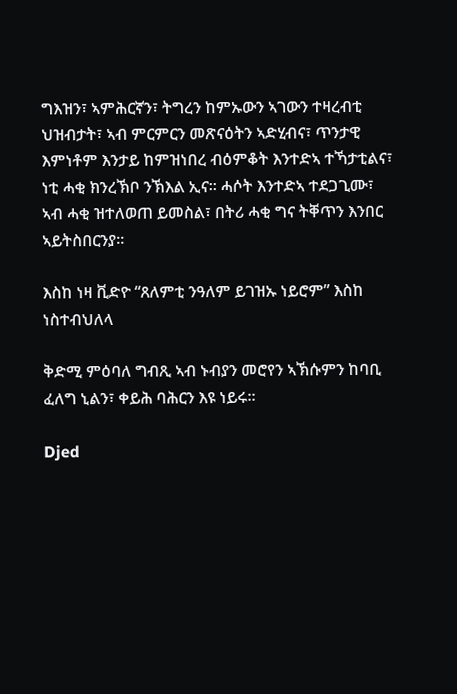ግእዝን፣ ኣምሕርኛን፣ ትግረን ከምኡውን ኣገውን ተዛረብቲ ህዝብታት፣ ኣብ ምርምርን መጽናዕትን ኣድሂብና፣ ጥንታዊ እምነቶም እንታይ ከምዝነበረ ብዕምቆት እንተድኣ ተኻታቲልና፣ ነቲ ሓቂ ክንረኽቦ ንኽእል ኢና። ሓሶት እንተድኣ ተደጋጊሙ፣ ኣብ ሓቂ ዝተለወጠ ይመስል፣ በትሪ ሓቂ ግና ትቐጥን እንበር ኣይትስበርንያ።

እስከ ነዛ ቪድዮ “ጸለምቲ ንዓለም ይገዝኡ ነይሮም” እስከ ነስተብህለላ

ቅድሚ ምዕባለ ግብጺ ኣብ ኑብያን መሮየን ኣኽሱምን ከባቢ ፈለግ ኒልን፣ ቀይሕ ባሕርን እዩ ነይሩ።

Djed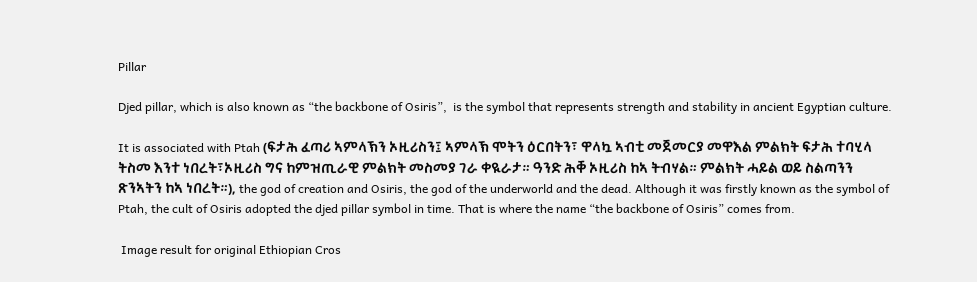Pillar

Djed pillar, which is also known as “the backbone of Osiris”,  is the symbol that represents strength and stability in ancient Egyptian culture.

It is associated with Ptah (ፍታሕ ፈጣሪ ኣምላኽን ኦዚሪስን፤ ኣምላኽ ሞትን ዕርበትን፣ ዋላኳ ኣብቲ መጀመርያ መዋእል ምልክት ፍታሕ ተባሂላ ትስመ እንተ ነበረት፣ኦዚሪስ ግና ከምዝጢራዊ ምልክት መስመያ ገራ ቀዪራታ። ዓንድ ሕቐ ኦዚሪስ ከኣ ትብሃል። ምልክት ሓይል ወይ ስልጣንን ጽንኣትን ከኣ ነበረት።), the god of creation and Osiris, the god of the underworld and the dead. Although it was firstly known as the symbol of Ptah, the cult of Osiris adopted the djed pillar symbol in time. That is where the name “the backbone of Osiris” comes from.

 Image result for original Ethiopian Cros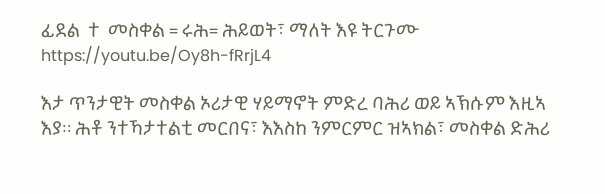ፊደል  ተ  መስቀል = ሩሕ= ሕይወት፣ ማለት እዩ ትርጉሙ
https://youtu.be/Oy8h-fRrjL4

እታ ጥንታዊት መስቀል ኦሪታዊ ሃይማኖት ምድረ ባሕሪ ወይ ኣኽሱም እዚኣ እያ። ሕቶ ንተኻታተልቲ መርበና፣ እእስከ ንምርምር ዝኣክል፣ መስቀል ድሕሪ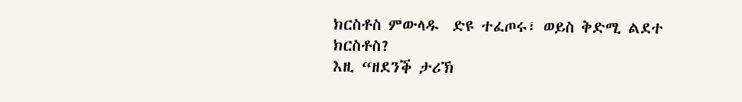ክርስቶስ ምውላዱ  ድዩ ተፈጦሩ፣ ወይስ ቅድሚ ልደተ ክርስቶስ?
እዚ “ዘደንቕ ታሪኽ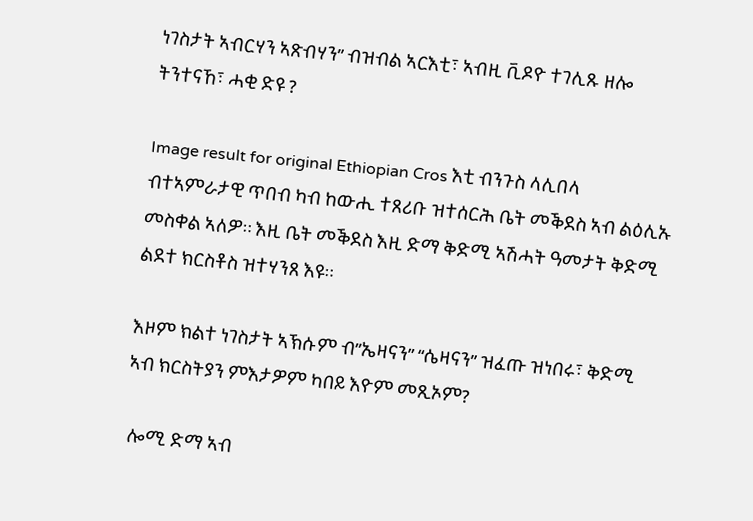ነገስታት ኣብርሃን ኣጽብሃን” ብዝብል ኣርእቲ፣ ኣብዚ ቪዶዮ ተገሊጹ ዘሎ ትንተናኸ፣ ሓቂ ድዩ ?

Image result for original Ethiopian Cros እቲ ብንጉስ ላሊበላ ብተኣምራታዊ ጥበብ ካብ ከውሒ ተጸሪቡ ዝተሰርሕ ቤት መቕደስ ኣብ ልዕሊኡ መስቀል ኣለዎ። እዚ ቤት መቕደስ እዚ ድማ ቅድሚ ኣሽሓት ዓመታት ቅድሚ ልደተ ክርስቶስ ዝተሃንጸ እዩ።

እዞም ክልተ ነገስታት ኣኽሱም ብ”ኤዛናን” “ሴዛናን” ዝፈጡ ዝነበሩ፣ ቅድሚ ኣብ ክርስትያን ምእታዎም ካበይ እዮም መጺኦም?

 ሎሚ ድማ ኣብ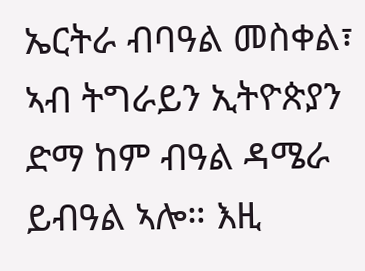ኤርትራ ብባዓል መስቀል፣ ኣብ ትግራይን ኢትዮጵያን ድማ ከም ብዓል ዳሜራ ይብዓል ኣሎ። እዚ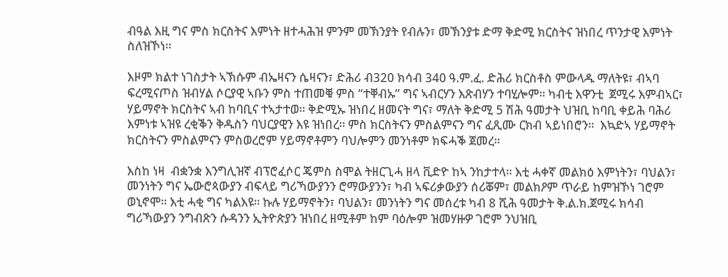ብዓል እዚ ግና ምስ ክርስትና እምነት ዘተሓሕዝ ምንም መኽንያት የብሉን፣ መኽንያቱ ድማ ቅድሚ ክርስትና ዝነበረ ጥንታዊ እምነት ስለዝኾነ።

እዞም ክልተ ነገስታት ኣኽሱም ብኤዛናን ሴዛናን፣ ድሕሪ ብ320 ክሳብ 340 ዓ.ም.ፈ. ድሕሪ ክርስቶስ ምውላዱ ማለትዩ፣ ብኣባ ፍረሚናጦስ ዝብሃል ሶርያዊ ኣቡን ምስ ተጠመቑ ምስ “ተቐብኡ” ግና ኣብርሃን እጽብሃን ተባሂሎም። ካብቲ እዋንቲ  ጀሚሩ እምብኣር፣ ሃይማኖት ክርስትና ኣብ ከባቢና ተኣታተወ። ቅድሚኡ ዝነበረ ዘመናት ግና፣ ማለት ቅድሚ 5 ሽሕ ዓመታት ህዝቢ ከባቢ ቀይሕ ባሕሪ እምነቱ ኣዝዩ ረቂቕን ቅዱስን ባህርያዊን እዩ ዝነበረ። ምስ ክርስትናን ምስልምናን ግና ፈጺሙ ርክብ ኣይነበሮን።  እኳድኣ ሃይማኖት ክርስትናን ምስልምናን ምስወረሮም ሃይማኖቶምን ባህሎምን መንነቶም ክፍሓቕ ጀመረ።

እስከ ነዛ  ብቋንቋ እንግሊዝኛ ብፕሮፈሶር ጄምስ ስሞል ትዘርጊሓ ዘላ ቪድዮ ከኣ ንከታተላ። እቲ ሓቀኛ መልክዕ እምነትን፣ ባህልን፣ መንነትን ግና ኤውሮጳውያን ብፍላይ ግሪኻውያንን ሮማውያንን፣ ካብ ኣፍሪቃውያን ሰሪቖም፣ መልክዖም ጥራይ ከምዝኾነ ገሮም ወኒኖሞ። እቲ ሓቂ ግና ካልእዩ። ኩሉ ሃይማኖትን፣ ባህልን፣ መንነትን ግና መሰረቱ ካብ 8 ሺሕ ዓመታት ቅ.ል.ክ.ጀሚሩ ክሳብ ግሪኻውያን ንግብጽን ሱዳንን ኢትዮጵያን ዝነበረ ዘሚቶም ከም ባዕሎም ዝመሃዙዎ ገሮም ንህዝቢ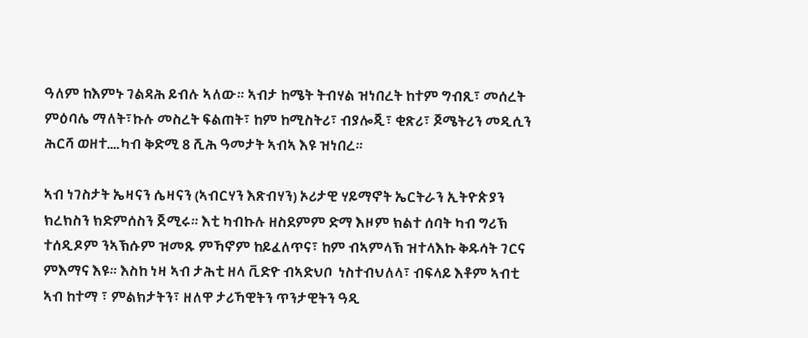ዓለም ከእምኑ ገልዳሕ ይብሉ ኣለው። ኣብታ ከሜት ትብሃል ዝነበረት ከተም ግብጺ፣ መሰረት ምዕባሌ ማለት፣ኩሉ መስረት ፍልጠት፣ ከም ከሚስትሪ፣ ብያሎጂ፣ ቂጽሪ፣ ጆሜትሪን መዲሲን ሕርሻ ወዘተ….ካብ ቅድሚ 8 ሺሕ ዓመታት ኣብኣ እዩ ዝነበረ።

ኣብ ነገስታት ኤዛናን ሴዛናን (ኣብርሃን እጽብሃን) ኦሪታዊ ሃይማኖት ኤርትራን ኢትዮጵያን ክረክስን ክድምሰስን ጀሚሩ። እቲ ካብኩሉ ዘስደምም ድማ እዞም ክልተ ሰባት ካብ ግሪኽ ተሰዲዶም ንኣኽሱም ዝመጹ ምኻኖም ከይፈለጥና፣ ከም ብኣምላኽ ዝተላእኩ ቅዱሳት ገርና ምእማና እዩ። እስከ ነዛ ኣብ ታሕቲ ዘላ ቪድዮ ብኣድህቦ  ነስተብህለላ፣ ብፍላይ እቶም ኣብቲ ኣብ ከተማ ፣ ምልክታትን፣ ዘለዋ ታሪኻዊትን ጥንታዊትን ዓዲ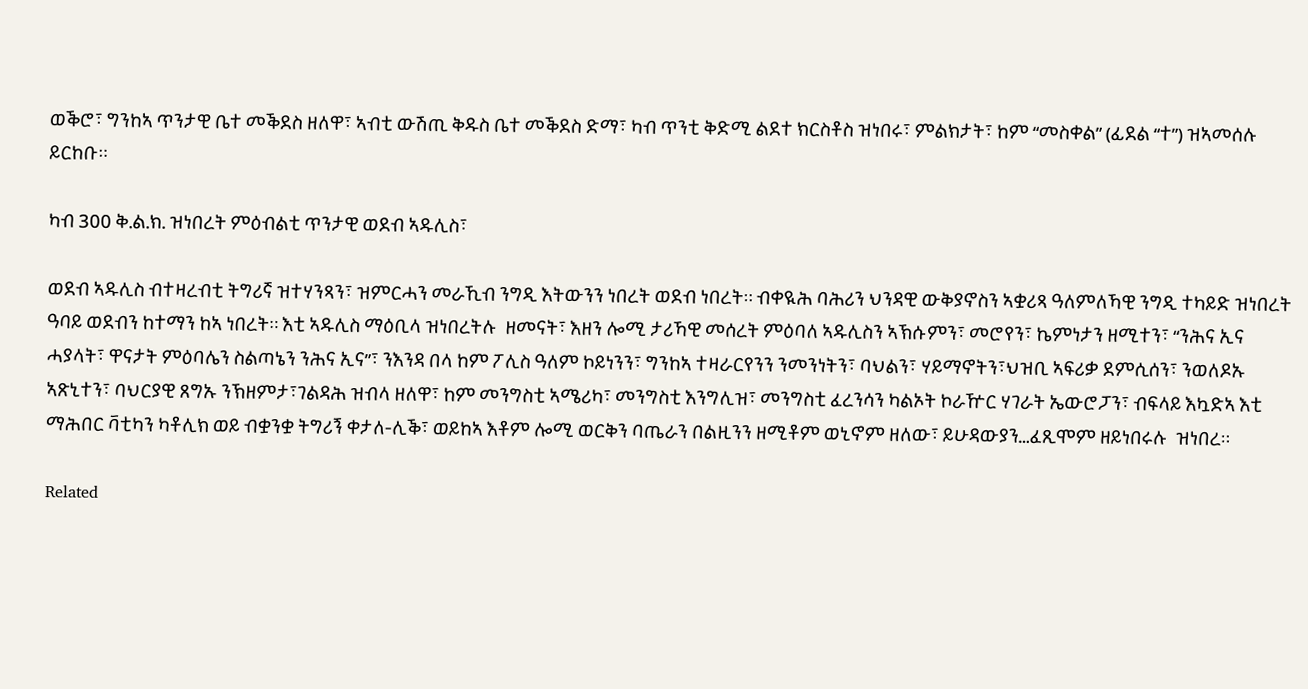ወቕሮ፣ ግንከኣ ጥንታዊ ቤተ መቕደስ ዘለዋ፣ ኣብቲ ውሽጢ ቅዱስ ቤተ መቕደስ ድማ፣ ካብ ጥንቲ ቅድሚ ልደተ ክርስቶስ ዝነበሩ፣ ምልክታት፣ ከም “መስቀል” (ፊደል “ተ”) ዝኣመሰሉ ይርከቡ።

ካብ 300 ቅ.ል.ክ. ዝነበረት ምዕብልቲ ጥንታዊ ወደብ ኣዱሊስ፣

ወደብ ኣዱሊስ ብተዛረብቲ ትግሪኛ ዝተሃንጻን፣ ዝምርሓን መራኺብ ንግዲ እትውንን ነበረት ወደብ ነበረት። ብቀዪሕ ባሕሪን ህንዳዊ ውቅያኖስን ኣቋሪጻ ዓለምለኻዊ ንግዲ ተካይድ ዝነበረት ዓባይ ወደብን ከተማን ከኣ ነበረት። እቲ ኣዱሊስ ማዕቢላ ዝነበረትሉ  ዘመናት፣ እዘን ሎሚ ታሪኻዊ መሰረት ምዕባለ ኣዱሊስን ኣኽሱምን፣ መሮየን፣ ኬምነታን ዘሚተን፣ “ንሕና ኢና ሓያላት፣ ዋናታት ምዕባሌን ስልጣኔን ንሕና ኢና”፣ ንእንዳ በላ ከም ፖሊስ ዓለም ኮይነንን፣ ግንከኣ ተዛራርየንን ንመንነትን፣ ባህልን፣ ሃይማኖትን፣ህዝቢ ኣፍሪቃ ደምሲሰን፣ ንወለዶኡ ኣጽኒተን፣ ባህርያዊ ጸግኡ ንኽዘምታ፣ገልዳሕ ዝብላ ዘለዋ፣ ከም መንግስቲ ኣሜሪካ፣ መንግስቲ እንግሊዝ፣ መንግስቲ ፈረንሳን ካልኦት ኮራዅር ሃገራት ኤውሮፓን፣ ብፍላይ እኳድኣ እቲ ማሕበር ቫቲካን ካቶሊክ ወይ ብቋንቋ ትግሪኝ ቀታለ-ሊቕ፣ ወይከኣ እቶም ሎሚ ወርቅን ባጤራን በልዚንን ዘሚቶም ወኒኖም ዘለው፣ ይሁዳውያን…ፈጺሞም ዘይነበሩሉ  ዝነበረ።

Related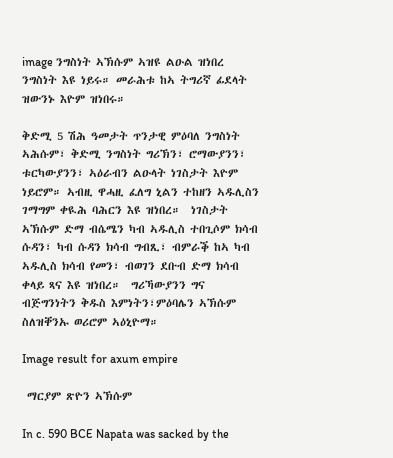image ንግስነት ኣኽሱም ኣዝዩ ልዑል ዝነበረ ንግስነት እዩ ነይሩ። መራሕቱ ከኣ ትግሪኛ ፊደላት ዝውንኑ እዮም ዝነበሩ።

ቅድሚ 5 ሽሕ ዓመታት ጥንታዊ ምዕባለ ንግስነት ኣሕሱም፣ ቅድሚ ንግስነት ግሪኽን፣ ሮማውያንን፣ ቱርካውያንን፣ ኣዕራብን ልዑላት ነገስታት እዮም ነይሮም። ኣብዚ ዋሓዚ ፈለግ ኒልን ተከዘን ኣዱሊስን ገማግም ቀዪሕ ባሕርን እዩ ዝነበረ።  ነገስታት ኣኽሱም ድማ ብሴሜን ካብ ኣዱሊስ ተበጊሶም ክሳብ ሱዳን፣ ካብ ሱዳን ክሳብ ግብጺ፣ ብምራቕ ከኣ ካብ ኣዱሊስ ክሳብ የመን፣ ብወገን ደቡብ ድማ ክሳብ ቀላይ ጻና እዩ ዝነበረ።  ግሪኻውያንን ግና ብጅግንነትን ቅዱስ እምነትን፣ምዕባሌን ኣኽሱም ስለዝቐንኡ ወሪሮም ኣዕኒዮማ።

Image result for axum empire

 ማርያም ጽዮን ኣኽሱም

In c. 590 BCE Napata was sacked by the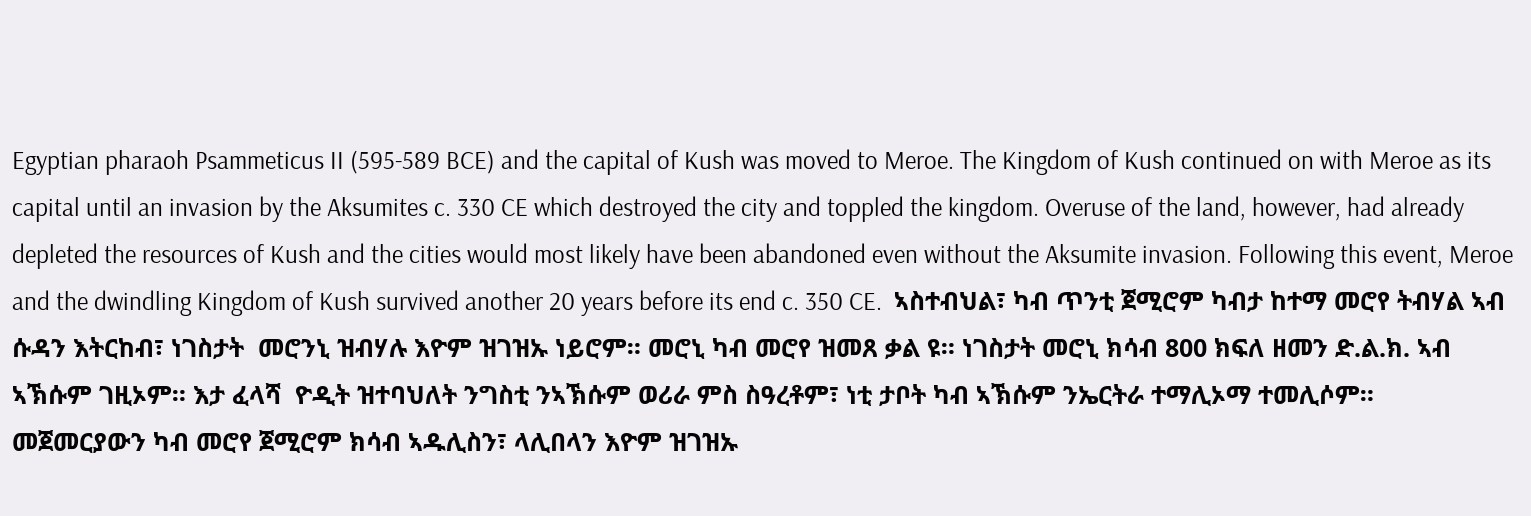Egyptian pharaoh Psammeticus II (595-589 BCE) and the capital of Kush was moved to Meroe. The Kingdom of Kush continued on with Meroe as its capital until an invasion by the Aksumites c. 330 CE which destroyed the city and toppled the kingdom. Overuse of the land, however, had already depleted the resources of Kush and the cities would most likely have been abandoned even without the Aksumite invasion. Following this event, Meroe and the dwindling Kingdom of Kush survived another 20 years before its end c. 350 CE.  ኣስተብህል፣ ካብ ጥንቲ ጀሚሮም ካብታ ከተማ መሮየ ትብሃል ኣብ ሱዳን እትርከብ፣ ነገስታት  መሮንኒ ዝብሃሉ እዮም ዝገዝኡ ነይሮም። መሮኒ ካብ መሮየ ዝመጸ ቃል ዩ። ነገስታት መሮኒ ክሳብ 800 ክፍለ ዘመን ድ.ል.ክ. ኣብ ኣኽሱም ገዚኦም። እታ ፈላሻ  ዮዲት ዝተባህለት ንግስቲ ንኣኽሱም ወሪራ ምስ ስዓረቶም፣ ነቲ ታቦት ካብ ኣኽሱም ንኤርትራ ተማሊኦማ ተመሊሶም። መጀመርያውን ካብ መሮየ ጀሚሮም ክሳብ ኣዱሊስን፣ ላሊበላን እዮም ዝገዝኡ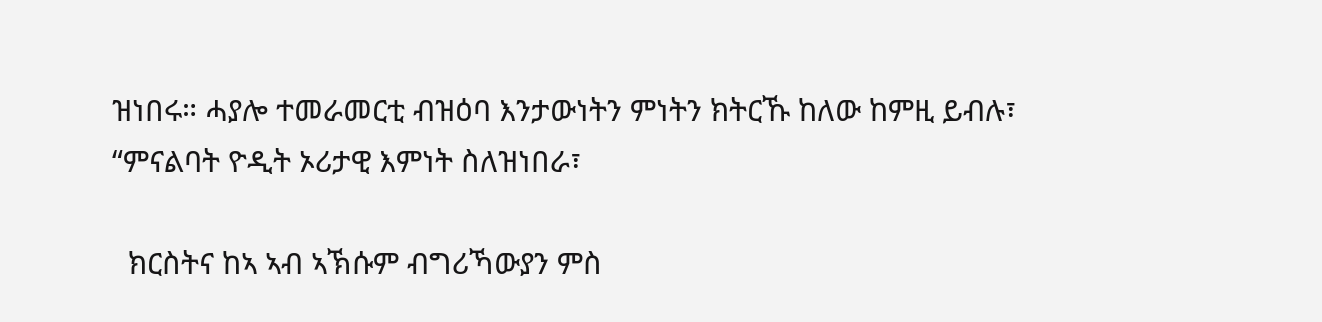ዝነበሩ። ሓያሎ ተመራመርቲ ብዝዕባ እንታውነትን ምነትን ክትርኹ ከለው ከምዚ ይብሉ፣ “ምናልባት ዮዲት ኦሪታዊ እምነት ስለዝነበራ፣

  ክርስትና ከኣ ኣብ ኣኽሱም ብግሪኻውያን ምስ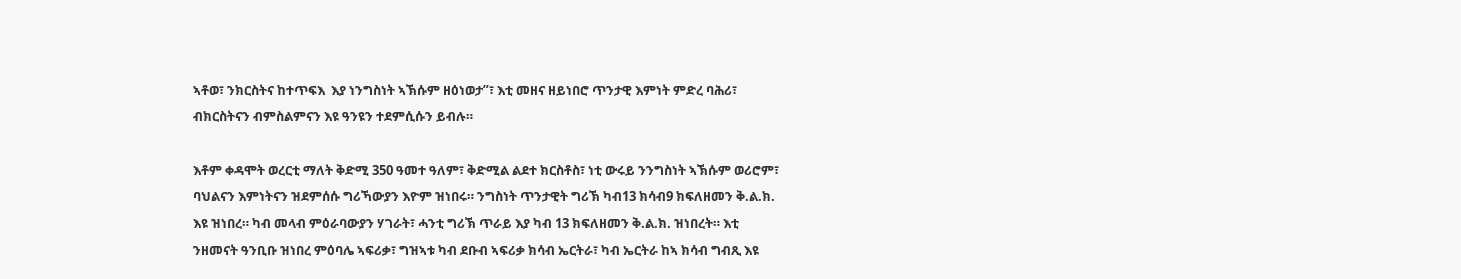ኣቶወ፣ ንክርስትና ከተጥፍእ  እያ ነንግስነት ኣኽሱም ዘዕነወታ”፣ እቲ መዘና ዘይነበሮ ጥንታዊ እምነት ምድረ ባሕሪ፣ ብክርስትናን ብምስልምናን እዩ ዓንዩን ተደምሲሱን ይብሉ።

እቶም ቀዳሞት ወረርቲ ማለት ቅድሚ 350 ዓመተ ዓለም፣ ቅድሚል ልደተ ክርስቶስ፣ ነቲ ውሩይ ንንግስነት ኣኽሱም ወሪሮም፣ ባህልናን እምነትናን ዝደምሰሱ ግሪኻውያን እዮም ዝነበሩ። ንግስነት ጥንታዊት ግሪኽ ካብ13 ክሳብ9 ክፍለዘመን ቅ.ል.ክ.  እዩ ዝነበረ። ካብ መላብ ምዕራባውያን ሃገራት፣ ሓንቲ ግሪኽ ጥራይ እያ ካብ 13 ክፍለዘመን ቅ.ል.ክ. ዝነበረት። እቲ ንዘመናት ዓንቢቡ ዝነበረ ምዕባሌ ኣፍሪቃ፣ ግዝኣቱ ካብ ደቡብ ኣፍሪቃ ክሳብ ኤርትራ፣ ካብ ኤርትራ ከኣ ክሳብ ግብጺ እዩ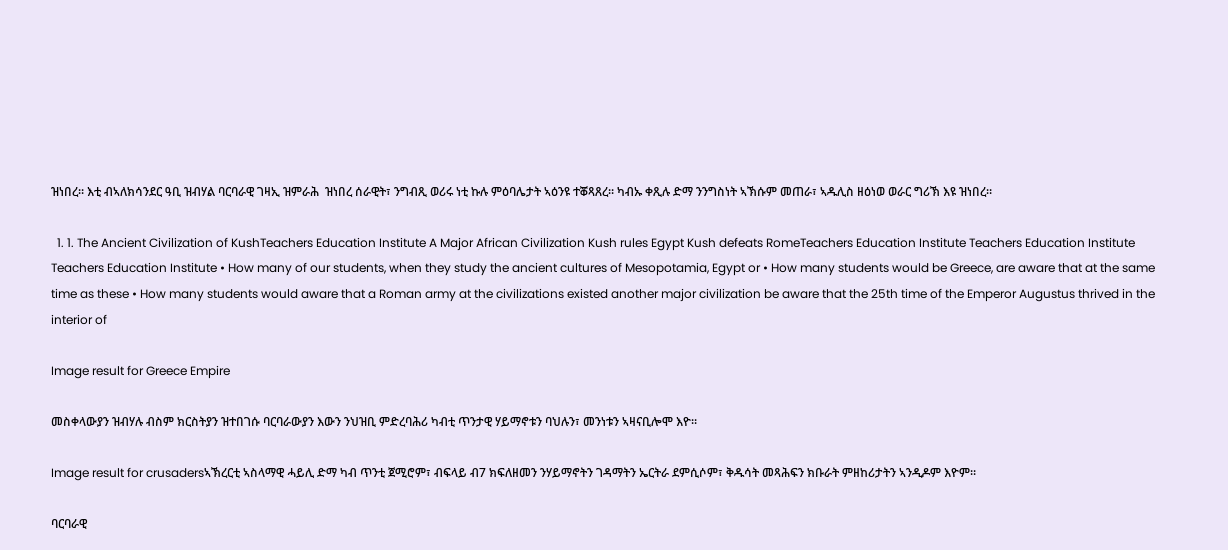ዝነበረ። እቲ ብኣለክሳንደር ዓቢ ዝብሃል ባርባራዊ ገዛኢ ዝምራሕ  ዝነበረ ሰራዊት፣ ንግብጺ ወሪሩ ነቲ ኩሉ ምዕባሌታት ኣዕንዩ ተቖጻጸረ። ካብኡ ቀጺሉ ድማ ንንግስነት ኣኽሱም መጠራ፣ ኣዱሊስ ዘዕነወ ወራር ግሪኽ እዩ ዝነበረ።

  1. 1. The Ancient Civilization of KushTeachers Education Institute A Major African Civilization Kush rules Egypt Kush defeats RomeTeachers Education Institute Teachers Education Institute Teachers Education Institute • How many of our students, when they study the ancient cultures of Mesopotamia, Egypt or • How many students would be Greece, are aware that at the same time as these • How many students would aware that a Roman army at the civilizations existed another major civilization be aware that the 25th time of the Emperor Augustus thrived in the interior of

Image result for Greece Empire

መስቀላውያን ዝብሃሉ ብስም ክርስትያን ዝተበገሱ ባርባራውያን እውን ንህዝቢ ምድረባሕሪ ካብቲ ጥንታዊ ሃይማኖቱን ባህሉን፣ መንነቱን ኣዛናቢሎሞ እዮ።

Image result for crusadersኣኽረርቲ ኣስላማዊ ሓይሊ ድማ ካብ ጥንቲ ጀሚሮም፣ ብፍላይ ብ7 ክፍለዘመን ንሃይማኖትን ገዳማትን ኤርትራ ደምሲሶም፣ ቅዱሳት መጻሕፍን ክቡራት ምዘከሪታትን ኣንዲዶም እዮም።

ባርባራዊ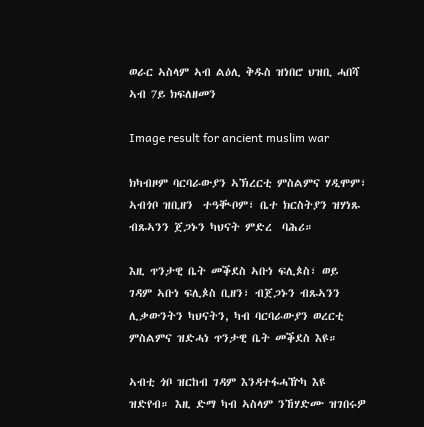ወራር ኣስላም ኣብ ልዕሊ ቅዱስ ዝነበሮ ህዝቢ ሓበሻ ኣብ 7ይ ክፍለዘመን

Image result for ancient muslim war

ክካብዞም ባርባራውያን ኣኽረርቲ ምስልምና ሃዲሞም፣ ኣብጎቦ ዝቢዘን  ተዓቚቦም፣ ቤተ ክርስትያን ዝሃነጹ ብጹኣንን ጀጋኑን ካህናት ምድረ  ባሕሪ።

እዚ ጥንታዊ ቤት መቕደስ ኣቡነ ፍሊጶስ፣ ወይ  ገዳም ኣቡነ ፍሊጶስ ቢዘን፣ ብጀጋኑን ብጹኣንን ሊቃውንትን ካህናትን, ካብ ባርባራውያን ወረርቲ ምስልምና ዝድሓነ ጥንታዊ ቤት መቕደስ እዩ።

ኣብቲ ጎቦ ዝርከብ ገዳም እንዳተፋሓዅካ እዩ ዝድየብ። እዚ ድማ ካብ ኣስላም ንኸሃድሙ ዝገበሩዎ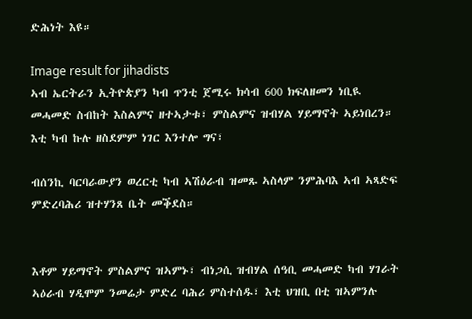ድሕነት እዩ።

Image result for jihadists
ኣብ ኤርትራን ኢትዮጵያን ካብ ጥንቲ ጀሚሩ ክሳብ 600 ክፍለዘመን ነቢዪ መሓመድ ስብከት እስልምና ዘተኣታቱ፣ ምስልምና ዝብሃል ሃይማኖት ኣይነበረን። እቲ ካብ ኩሉ ዘስደምም ነገር እንተሎ ግና፣

ብሰንኪ ባርባራውያን ወረርቲ ካብ ኣሽዕራብ ዝመጹ ኣስላም ንምሕባእ ኣብ ኣጻድፍ ምድረባሕሪ ዝተሃንጸ ቤት መቕደስ።


እቶም ሃይማኖት ምስልምና ዝኣምኑ፣ ብነጋሲ ዝብሃል ሰዓቢ መሓመድ ካብ ሃገራት ኣዕራብ ሃዲሞም ንመሬታ ምድረ ባሕሪ ምስተሰዱ፣ እቲ ህዝቢ በቲ ዝኣምንሉ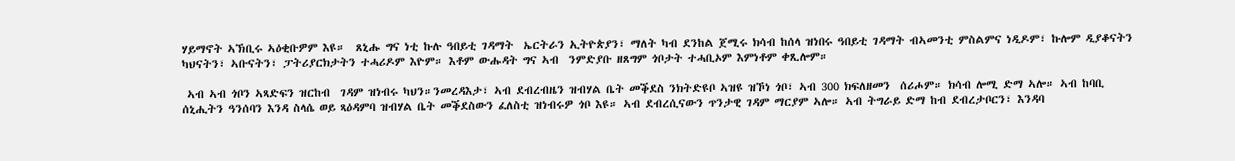ሃይማኖት ኣኽቢሩ ኣዕቂቡዎም እዩ።  ጸኒሑ ግና ነቲ ኩሉ ዓበይቲ ገዳማት  ኤርትራን ኢትዮጵያን፣ ማለት ካብ ደንከል ጀሚሩ ክሳብ ከሰላ ዝነበሩ ዓበይቲ ገዳማት ብኣመንቲ ምስልምና ነዲዶም፣ ኩሎም ዲያቆናትን ካህናትን፣ ኣቡናትን፣ ፓትሪያርክታትን ተሓሪዶም እዮም። እቶም ውሑዳት ግና ኣብ  ንምድያቡ ዘጸግም ጎቦታት ተሓቢኦም እምነቶም ቀጺሎም።

 ኣብ ኣብ ጎቦን ኣጻድፍን ዝርከብ  ገዳም ዝነብሩ ካህን።ንመረዳእታ፣ ኣብ ደብረብዜን ዝብሃል ቤት መቕደስ ንክትድዩቦ ኣዝዩ ዝኾነ ጎቦ፣ ኣብ 300 ክፍለዘመን  ሰሪሖም። ክሳብ ሎሚ ድማ ኣሎ። ኣብ ከባቢ ሰኒሒትን ዓንሰባን እንዳ ስላሴ ወይ ጻዕዳምባ ዝብሃል ቤት መቕደስውን ፈለስቲ ዝነብሩዎ ጎቦ እዩ። ኣብ ደብረሲናውን ጥንታዊ ገዳም ማርያም ኣሎ። ኣብ ትግራይ ድማ ከብ ደብረታቦርን፣ እንዳባ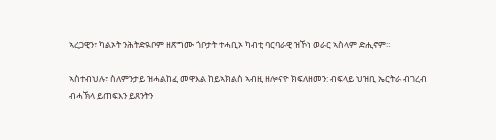ኣረጋዊን፣ ካልኦት ንሕትድዪቦም ዘጽግሙ ጎቦታት ተሓቢኦ ካብቲ ባርባራዊ ዝኾነ ወራር ኣስላም ድሒኖም።

ኣስተብህሉ፣ ስለምንታይ ዝሓልከፈ መዋእል ከይኣክልስ ኣብዚ ዘሎናዮ ክፍለዘመን: ብፍላይ ህዝቢ ኤርትራ ብገረብ ብሓኽላ ይጠፍእን ይጸንትን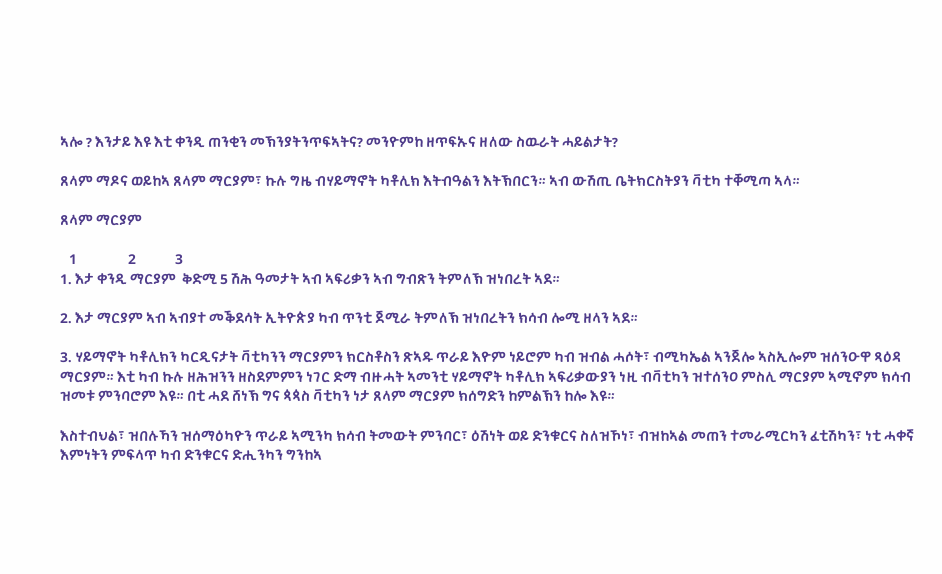ኣሎ ? እንታይ እዩ እቲ ቀንዲ ጠንቂን መኽንያትንጥፍኣትና? መንዮምከ ዘጥፍኡና ዘለው ስዉራት ሓይልታት?

ጸላም ማዶና ወይከኣ ጸላም ማርያም፣ ኩሉ ግዜ ብሃይማኖት ካቶሊክ እትብዓልን እትኽበርን። ኣብ ውሽጢ ቤትክርስትያን ቫቲካ ተቐሚጣ ኣላ።

ጸላም ማርያም

   1                 2             3
1. እታ ቀንዲ ማርያም  ቅድሚ 5 ሽሕ ዓመታት ኣብ ኣፍሪቃን ኣብ ግብጽን ትምለኽ ዝነበረት ኣደ።

2. እታ ማርያም ኣብ ኣብያተ መቕደሳት ኢትዮጵያ ካብ ጥንቲ ጀሚራ ትምለኽ ዝነበረትን ክሳብ ሎሚ ዘላን ኣደ።

3. ሃይማኖት ካቶሊክን ካርዲናታት ቫቲካንን ማርያምን ክርስቶስን ጽኣዱ ጥራይ እዮም ነይሮም ካብ ዝብል ሓሶት፣ ብሚካኤል ኣንጀሎ ኣስኢሎም ዝሰንዑዋ ጻዕዳ ማርያም። እቲ ካብ ኩሉ ዘሕዝንን ዘስደምምን ነገር ድማ ብዙሓት ኣመንቲ ሃይማኖት ካቶሊክ ኣፍሪቃውያን ነዚ ብቫቲካን ዝተሰንዐ ምስሊ ማርያም ኣሚኖም ክሳብ ዝመቱ ምንባሮም እዩ። በቲ ሓደ ሸነኽ ግና ጳጳስ ቫቲካን ነታ ጸላም ማርያም ክሰግድን ከምልኽን ከሎ እዩ።

እስተብህል፣ ዝበሉኻን ዝሰማዕካዮን ጥራይ ኣሚንካ ክሳብ ትመውት ምንባር፣ ዕሽነት ወይ ድንቁርና ስለዝኾነ፣ ብዝከኣል መጠን ተመራሚርካን ፈቲሽካን፣ ነቲ ሓቀኛ እምነትን ምፍላጥ ካብ ድንቁርና ድሒንካን ግንከኣ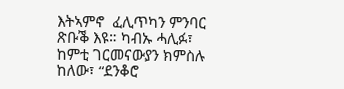እትኣምኖ  ፈሊጥካን ምንባር ጽቡቕ እዩ። ካብኡ ሓሊፉ፣ ከምቲ ገርመናውያን ክምስሉ ከለው፣ “ደንቆሮ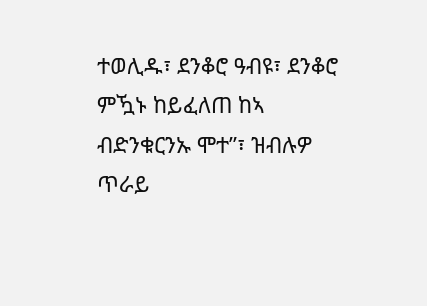ተወሊዱ፣ ደንቆሮ ዓብዩ፣ ደንቆሮ ምዃኑ ከይፈለጠ ከኣ ብድንቁርንኡ ሞተ”፣ ዝብሉዎ ጥራይ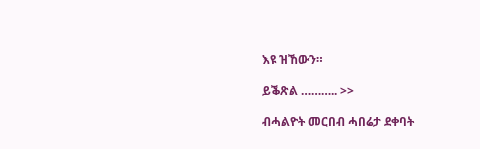እዩ ዝኸውን።

ይቕጽል ……….. >>

ብሓልዮት መርበብ ሓበሬታ ደቀባት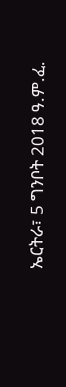ኤርትራ፣ 5 ግንቦት 2018 ዓ.ም.ፈ.